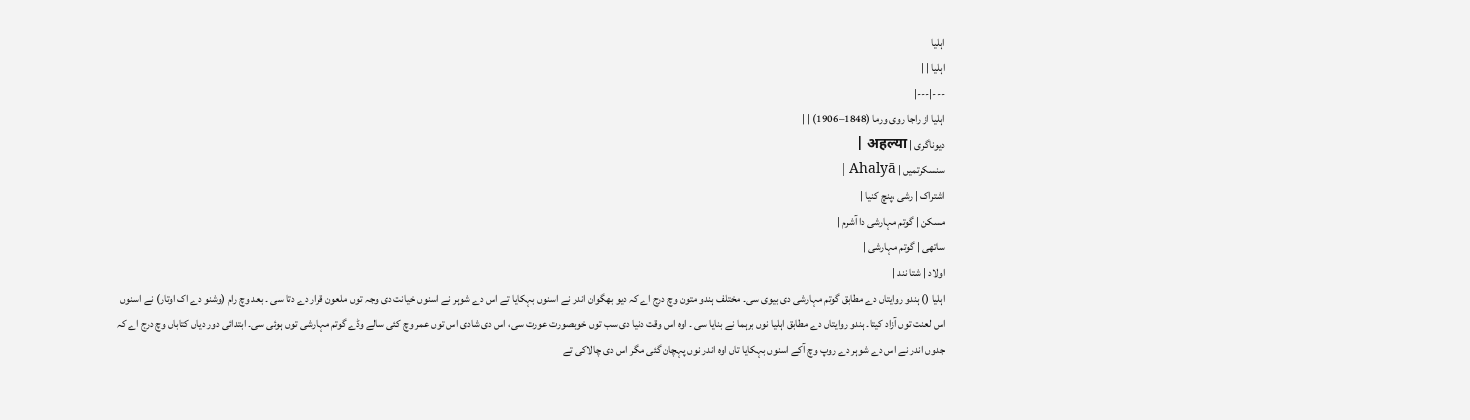اہلیا
اہلیا | |
---|---|
اہلیا از راجا روی ورما (1848–1906) | |
دیوناگری | अहल्या |
سنسکرتمیں | Ahalyā |
اشتراک | رشی ،پنچ کنیا |
مسکن | گوتم مہارشی دا آشرم |
ساتھی | گوتم مہارشی |
اولاد | شتا نند |
اہلیا () ہندو روایتاں دے مطابق گوتم مہارشی دی بیوی سی۔ مختلف ہندو متون وچ درج اے کہ دیو بھگوان اندر نے اسنوں بہکایا تے اس دے شوہر نے اسنوں خیانت دی وجہ توں ملعون قرار دے دتا سی ۔ بعد وچ رام (وشنو دے اک اوتار) نے اسنوں اس لعنت توں آزاد کیتا۔ ہندو روایتاں دے مطابق اہلیا نوں برہما نے بنایا سی ۔ اوہ اس وقت دنیا دی سب توں خوبصورت عورت سی، اس دی شادی اس توں عمر وچ کئی سالے وڈے گوتم مہارشی توں ہوئی سی۔ ابتدائی دور دیاں کتاباں وچ درج اے کہ جدوں اندر نے اس دے شوہر دے روپ وچ آکے اسنوں بہکایا تاں اوہ اندر نوں پہچان گئی مگر اس دی چالاکی تے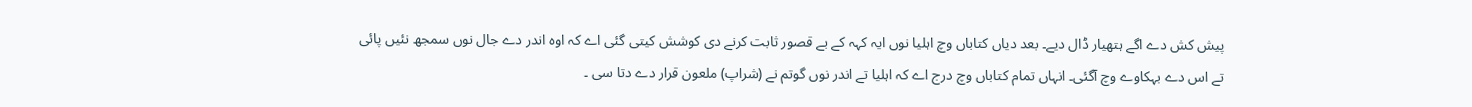پیش کش دے اگے ہتھیار ڈال دیے۔ بعد دیاں کتاباں وچ اہلیا نوں ایہ کہہ کے بے قصور ثابت کرنے دی کوشش کيتی گئی اے کہ اوہ اندر دے جال نوں سمجھ نئيں پائی تے اس دے بہکاوے وچ آگئی۔ انہاں تمام کتاباں وچ درج اے کہ اہلیا تے اندر نوں گوتم نے (شراپ) ملعون قرار دے دتا سی ۔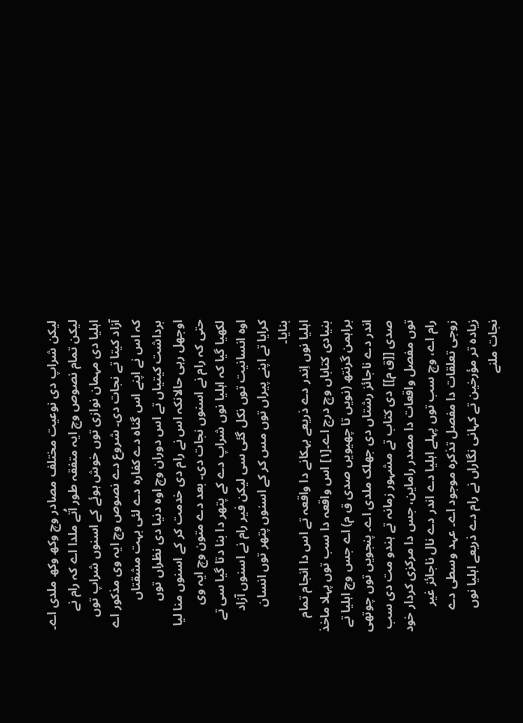لیکن شراپ دی نوعیت مختلف مصادر وچ وکھ وکھ ملدی اے۔ لیکن تمام نصوص وچ ایہ متفقہ طور اُتے ملدا اے کہ رام نے اہلیا دی مہمان نوازی توں خوش ہوئے کے اسنوں شراپ توں آزاد کیتا تے نجات دی۔ شروع دے نصوص وچ ایہ وی مذکور اے کہ اس نے اپنے اس گناہ دے کفارہ دے لئی بہت مشقتاں برداشت کيتیاں تے اس دوران وچ اوہ دنیا دی نظراں توں اوجھل رہی حالانکہ اس نے رام دی خدمت کر کے اسنوں منا لیا حتی کہ رام نے اسنوں نجات دی۔ بعد دے متون وچ ایہ وی لکھیا گیا کہ اہلیا نوں شراپ دے کے پتھر دا بنا دتا گیا سی تے اوہ انسانیت توں نکل گئی سی لیکن فیر رام نے اسنوں آزاد کرایا تے اپنے پیراں توں مس کر کے اسنوں پتھر توں انسان بنایا۔
اہلیا نوں اِندر دے ذریعے بہکانے دا واقعہ تے اس دا انجام تمام بنیادی کتاباں وچ درج اے۔[۱] اس واقعہ دا سب توں پہلا ماخذ براہمن گرنتھ (نويں تا چھیويں صدی ق م) اے جس وچ اہلیا تے اندر دے ناجائز رشتاں دی جھلک ملدی اے۔ پنجويں توں چوتھی صدی [[ق م]] دی کتاب تے مشہور زمانہ تے ہندو مت دی سب توں مفصل واقعات دا مصدر راماین، جس دا مرکزی کردار خود رام اے، وچ سب توں پہلے اہلیا دے اندر دے نال ناجائز غیر زوجی تعلقات دا مفصل تذکرہ موجود اے۔ عہد وسطی دے زیادہ تر مؤرخین تے کہانی نگاراں نے رام دے ذریعے اہلیا نوں نجات ملنے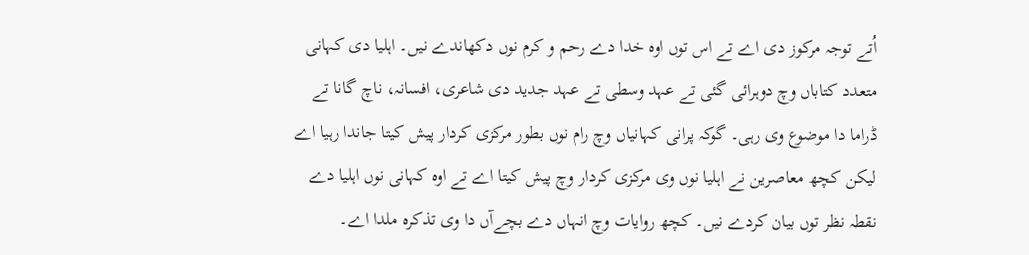اُتے توجہ مرکوز دی اے تے اس توں اوہ خدا دے رحم و کرم نوں دکھاندے نيں۔ اہلیا دی کہانی متعدد کتاباں وچ دوہرائی گئی تے عہد وسطی تے عہد جدید دی شاعری، افسانہ، ناچ گانا تے ڈراما دا موضوع وی رہی۔ گوکہ پرانی کہانیاں وچ رام نوں بطور مرکزی کردار پیش کیتا جاندا رہیا اے لیکن کچھ معاصرین نے اہلیا نوں وی مرکزی کردار وچ پیش کیتا اے تے اوہ کہانی نوں اہلیا دے نقطہ نظر توں بیان کردے نيں۔ کچھ روایات وچ انہاں دے بچےآں دا وی تذکرہ ملدا اے۔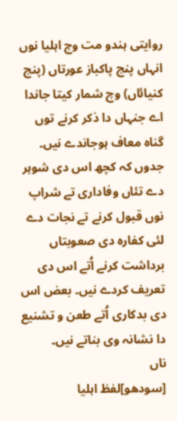روايتی ہندو مت وچ اہلیا نوں انہاں پنج پاکباز عورتاں (پنج کنیائاں) وچ شمار کیتا جاندا اے جنہاں دا ذکر کرنے توں گناہ معاف ہوجاندے نيں۔ جدوں کہ کچھ اس دی شوہر دے تئاں وفاداری تے شراپ نوں قبول کرنے تے نجات دے لئی کفارہ دی صعوبتاں برداشت کرنے اُتے اس دی تعریف کردے نيں۔ بعض اس دی بدکاری اُتے طعن و تشنیع دا نشانہ وی بناتے نيں۔
ناں
[سودھو]لفظ اہلیا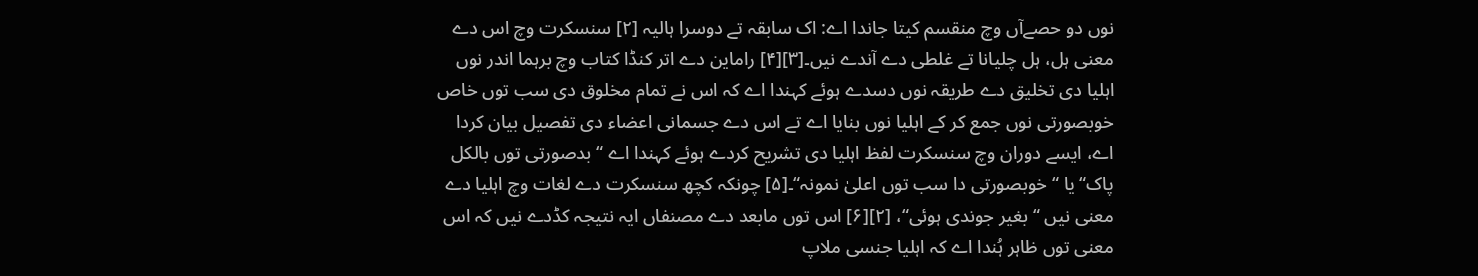نوں دو حصےآں وچ منقسم کیتا جاندا اے: اک سابقہ تے دوسرا ہالیہ [۲] سنسکرت وچ اس دے معنی ہل، ہل چلیانا تے غلطی دے آندے نيں۔[۳][۴] راماین دے اتر کنڈا کتاب وچ برہما اندر نوں اہلیا دی تخلیق دے طریقہ نوں دسدے ہوئے کہندا اے کہ اس نے تمام مخلوق دی سب توں خاص خوبصورتی نوں جمع کر کے اہلیا نوں بنایا اے تے اس دے جسمانی اعضاء دی تفصیل بیان کردا اے، ايسے دوران وچ سنسکرت لفظ اہلیا دی تشریح کردے ہوئے کہندا اے “ بدصورتی توں بالکل پاک“ یا “ خوبصورتی دا سب توں اعلیٰ نمونہ“۔[۵] چونکہ کچھ سنسکرت دے لغات وچ اہلیا دے معنی نيں “ بغیر جوندی ہوئی“، [۲][۶] اس توں مابعد دے مصنفاں ایہ نتیجہ کڈدے نيں کہ اس معنی توں ظاہر ہُندا اے کہ اہلیا جنسی ملاپ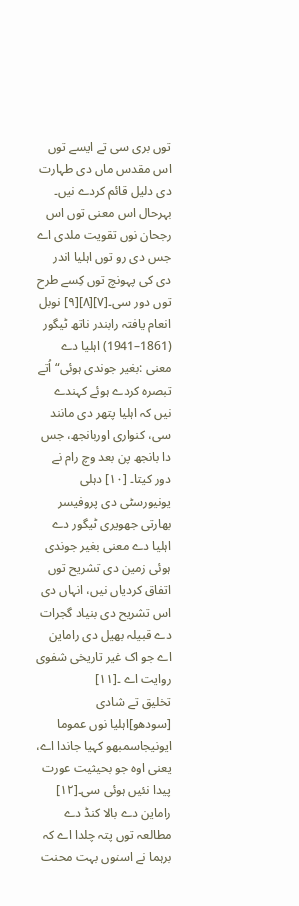توں بری سی تے ايسے توں اس مقدس ماں دی طہارت دی دلیل قائم کردے نيں۔ بہرحال اس معنی توں اس رجحان نوں تقویت ملدی اے جس دی رو توں اہلیا اندر دی کی پہونچ توں کِسے طرح توں دور سی۔[۷][۸][۹] نوبل انعام یافتہ رابندر ناتھ ٹیگور (1861–1941) اہلیا دے معنی :بغیر جوندی ہوئی“ اُتے تبصرہ کردے ہوئے کہندے نيں کہ اہلیا پتھر دی مانند سی، کنواری اوربانجھ، جس دا بانجھ پن بعد وچ رام نے دور کیتا۔ [۱۰] دہلی یونیورسٹی دی پروفیسر بھارتی جھویری ٹیگور دے اہلیا دے معنی بغیر جوندی ہوئی زمین دی تشریح توں اتفاق کردیاں نيں، انہاں دی اس تشریح دی بنیاد گجرات دے قبیلہ بھیل دی راماین اے جو اک غیر تاریخی شفوی روایت اے ۔[۱۱]
تخلیق تے شادی
[سودھو]اہلیا نوں عموما ایونیجاسمبھو کہیا جاندا اے، یعنی اوہ جو بحیثیت عورت پیدا نئيں ہوئی سی۔[۱۲] راماین دے بالا کنڈ دے مطالعہ توں پتہ چلدا اے کہ برہما نے اسنوں بہت محنت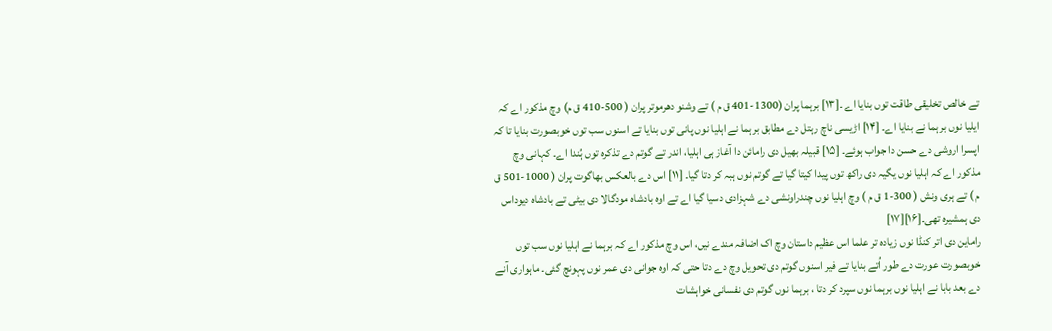تے خالص تخلیقی طاقت توں بنایا اے ۔[۱۳] برہما پران (1300-401 ق م ) تے وشنو دھرموتر پران ( 500-410 ق م) وچ مذکور اے کہ ایلیا نوں برہما نے بنایا اے۔ [۱۴] اڑیسی ناچ رہتل دے مطابق برہما نے اہلیا نوں پانی توں بنایا تے اسنوں سب توں خوبصورت بنایا تا کہ اپسرا اروشی دے حسن دا جواب ہوئے۔ [۱۵] قبیلہ بھیل دی رامائن دا آغاز ہی اہلیا، اندر تے گوتم دے تذکرہ توں ہُندا اے۔ کہانی وچ مذکور اے کہ اہلیا نوں یگیہ دی راکھ توں پیدا کیتا گیا تے گوتم نوں ہبہ کر دتا گیا۔ [۱۱] اس دے بالعکس بھاگوت پران ( 1000-501 ق م ) تے ہری ونش ( 300-1 ق م ) وچ اہلیا نوں چندراونشی دے شہزادی دسیا گیا اے تے اوہ بادشاہ مودگالا دی بیٹی تے بادشاہ دیوداس دی ہمشیرہ تھی۔[۱۶][۱۷]
راماین دی اتر کنڈا نوں زیادہ تر علما اس عظیم داستان وچ اک اضافہ مندے نيں، اس وچ مذکور اے کہ برہما نے اہلیا نوں سب توں خوبصورت عورت دے طور اُتے بنایا تے فیر اسنوں گوتم دی تحویل وچ دے دتا حتی کہ اوہ جوانی دی عمر نوں پہونچ گئی۔ ماہواری آنے دے بعد بابا نے اہلیا نوں برہما نوں سپرد کر دتا ، برہما نوں گوتم دی نفسانی خواہشات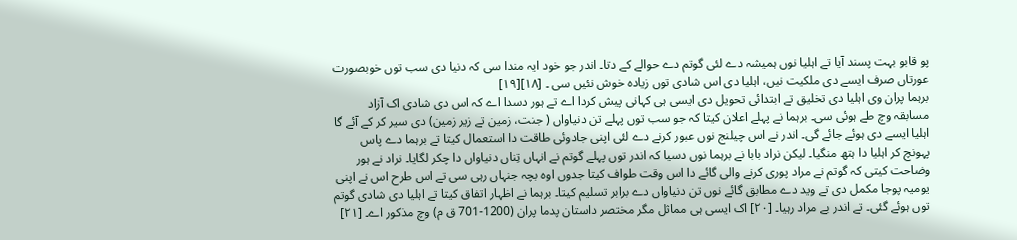پو قابو بہت پسند آیا تے اہلیا نوں ہمیشہ دے لئی گوتم دے حوالے کے دتا۔ اندر جو خود ایہ مندا سی کہ دنیا دی سب توں خوبصورت عورتاں صرف ايسے دی ملکیت نيں، اہلیا دی اس شادی توں زیادہ خوش نئيں سی ۔ [۱۸][۱۹]
برہما پران وی اہلیا دی تخلیق تے ابتدائی تحویل دی ایسی ہی کہانی پیش کردا اے تے ہور دسدا اے کہ اس دی شادی اک آزاد مسابقہ وچ طے ہوئی سی۔ برہما نے پہلے اعلان کیتا کہ جو سب توں پہلے تن دنیاواں ( جنت، زمین تے زیر زمین) دی سیر کر کے آئے گا اہلیا ايسے دی ہوئے جائے گی۔ اندر نے اس چیلنج نوں عبور کرنے دے لئی اپنی جادوئی طاقت دا استعمال کیتا تے برہما دے پاس پہونچ کر اہلیا دا ہتھ منگیا۔ لیکن نراد بابا نے برہما نوں دسیا کہ اندر توں پہلے گوتم نے انہاں تِناں دنیاواں دا چکر لگایا۔ نراد نے ہور وضاحت کيتی کہ گوتم نے مراد پوری کرنے والی گائے دا اس وقت طواف کیتا جدوں اوہ بچہ جنہاں رہی سی تے اس طرح اس نے اپنی یومیہ پوجا مکمل دی تے وید دے مطابق گائے نوں تن دنیاواں دے برابر تسلیم کیتا۔ برہما نے اظہار اتفاق کیتا تے اہلیا دی شادی گوتم توں ہوئے گئی۔ تے اندر بے مراد رہیا۔ [۲۰] اک ایسی ہی مماثل مگر مختصر داستان پدما پران (1200-701 ق م) وچ مذکور اے۔ [۲۱]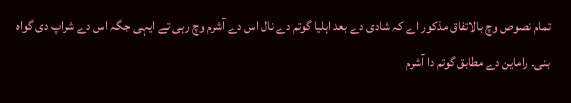تمام نصوص وچ بالاتفاق مذکور اے کہ شادی دے بعد اہلیا گوتم دے نال اس دے آشرم وچ رہی تے ایہی جگہ اس دے شراپ دی گواہ بنی۔ راماین دے مطابق گوتم دا آشرم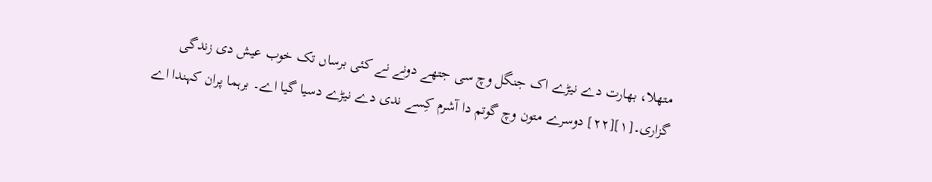متھلا، بھارت دے نیڑے اک جنگل وچ سی جتھے دونے نے کئی برساں تک خوب عیش دی زندگی گزاری۔[۱][۲۲] دوسرے متون وچ گوتم دا آشرم کِسے ندی دے نیڑے دسیا گیا اے۔ برہما پران کہندا اے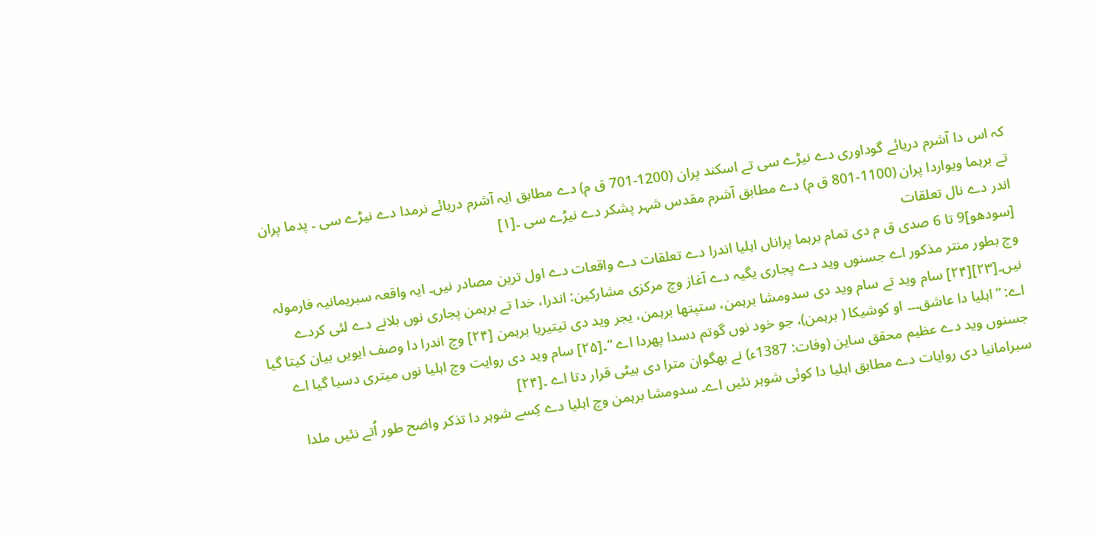کہ اس دا آشرم دریائے گوداوری دے نیڑے سی تے اسکند پران (1200-701 ق م) دے مطابق ایہ آشرم دریائے نرمدا دے نیڑے سی ۔ پدما پران تے برہما ویواردا پران (1100-801 ق م) دے مطابق آشرم مقدس شہر پشکر دے نیڑے سی ۔[۱]
اندر دے نال تعلقات
[سودھو]9 تا 6 صدی ق م دی تمام برہما پراناں اہلیا اندرا دے تعلقات دے واقعات دے اول ترین مصادر نيں۔ ایہ واقعہ سبریمانیہ فارمولہ وچ بطور منتر مذکور اے جسنوں وید دے پجاری یگیہ دے آغاز وچ مرکزی مشارکین: اندرا، خدا تے برہمن پجاری نوں بلانے دے لئی کردے نيں۔[۲۳][۲۴] سام وید تے سام وید دی سدومشا برہمن، ستپتھا برہمن، یجر وید دی تیتیریا برہمن [۲۴] وچ اندرا دا وصف ایويں بیان کیتا گیا اے: “ اہلیا دا عاشق۔۔۔ او کوشیکا ( برہمن)، جو خود نوں گوتم دسدا پھردا اے “۔[۲۵] سام وید دی روایت وچ اہلیا نوں میتری دسیا گیا اے جسنوں وید دے عظیم محقق ساین (وفات: 1387ء) نے بھگوان مترا دی بیٹی قرار دتا اے ۔[۲۴]
سبرامانیا دی روایات دے مطابق اہلیا دا کوئی شوہر نئيں اے۔ سدومشا برہمن وچ اہلیا دے کِسے شوہر دا تذکر واضح طور اُتے نئيں ملدا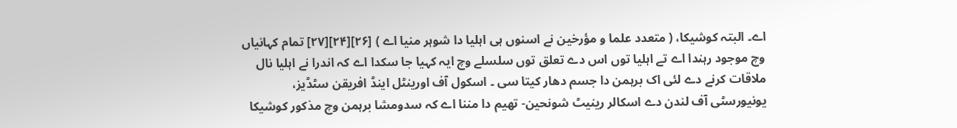اے۔ البتہ کوشیکا، ( متعدد علما و مؤرخین نے اسنوں ہی اہلیا دا شوہر منیا اے ) [۲۶][۲۴][۲۷] تمام کہانیاں وچ موجود رہندا اے تے اہلیا توں اس دے تعلق توں سلسلے وچ ایہ کہیا جا سکدا اے کہ اندرا نے اہلیا نال ملاقات کرنے دے لئی اک برہمن دا جسم دھار کیتا سی ۔ اسکول آف اورینٹل اینڈ افریقن سٹڈیز، یونیورسٹی آف لندن دے اسکالر رینیٹ شونحین- تھیم دا مننا اے کہ سدومشا برہمن وچ مذکور کوشیکا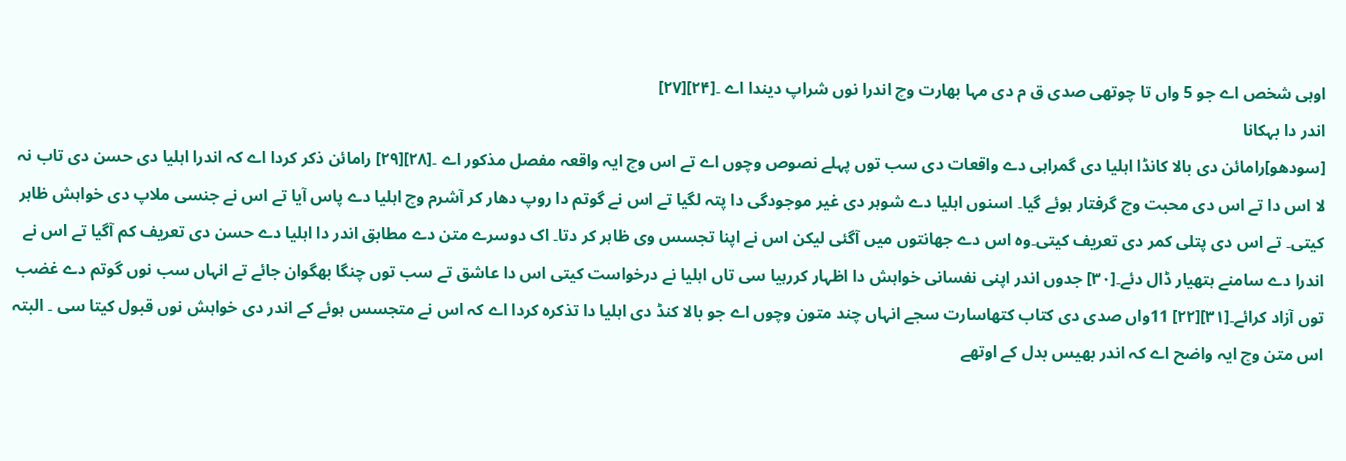اوہی شخص اے جو 5 واں تا چوتھی صدی ق م دی مہا بھارت وچ اندرا نوں شراپ دیندا اے ۔[۲۴][۲۷]
اندر دا بہکانا
[سودھو]رامائن دی بالا کانڈا اہلیا دی گمراہی دے واقعات دی سب توں پہلے نصوص وچوں اے تے اس وچ ایہ واقعہ مفصل مذکور اے ۔[۲۸][۲۹] رامائن ذکر کردا اے کہ اندرا اہلیا دی حسن دی تاب نہ لا اس دا تے اس دی محبت وچ گرفتار ہوئے گیا۔ اسنوں اہلیا دے شوہر دی غیر موجودگی دا پتہ لگیا تے اس نے گوتم دا روپ دھار کر آشرم وچ اہلیا دے پاس آیا تے اس نے جنسی ملاپ دی خواہش ظاہر کیتی۔ تے اس دی پتلی کمر دی تعریف کيتی۔وہ اس دے جھانتوں ميں آگئی لیکن اس نے اپنا تجسس وی ظاہر کر دتا۔ اک دوسرے متن دے مطابق اندر دا اہلیا دے حسن دی تعریف کم آگیا تے اس نے اندرا دے سامنے ہتھیار ڈال دئے۔[۳۰] جدوں اندر اپنی نفسانی خواہش دا اظہار کررہیا سی تاں اہلیا نے درخواست کيتی اس دا عاشق تے سب توں چنگا بھگوان جائے تے انہاں سب نوں گوتم دے غضب توں آزاد کرائے۔[۳۱][۲۲] 11واں صدی دی کتاب کتھاسارت سجے انہاں چند متون وچوں اے جو بالا کنڈ دی اہلیا دا تذکرہ کردا اے کہ اس نے متجسس ہوئے کے اندر دی خواہش نوں قبول کیتا سی ۔ البتہ اس متن وچ ایہ واضح اے کہ اندر بھیس بدل کے اوتھے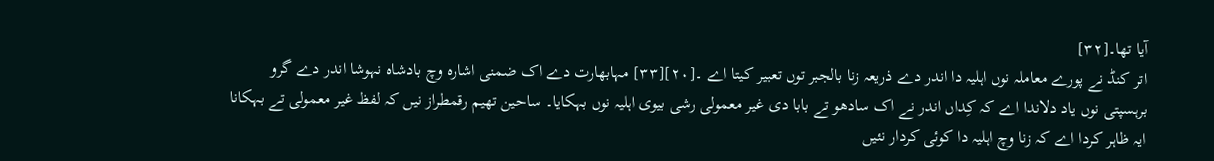آیا تھا۔[۳۲]
اتر کنڈ نے پورے معاملہ نوں اہلیہ دا اندر دے ذریعہ زنا بالجبر توں تعبیر کیتا اے ۔[۲۰][۳۳] مہابھارت دے اک ضمنی اشارہ وچ بادشاہ نہوشا اندر دے گرو برہسپتی نوں یاد دلاندا اے کہ کِداں اندر نے اک سادھو تے بابا دی غیر معمولی رشی بیوی اہلیہ نوں بہکایا۔ ساحین تھیم رقمطراز نيں کہ لفظ غیر معمولی تے بہکانا ایہ ظاہر کردا اے کہ زنا وچ اہلیہ دا کوئی کردار نئيں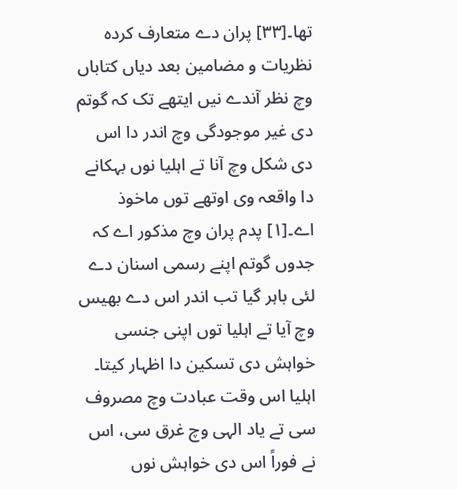تھا۔[۳۳] پران دے متعارف کردہ نظریات و مضامین بعد دیاں کتاباں وچ نظر آندے نيں ایتھے تک کہ گوتم دی غیر موجودگی وچ اندر دا اس دی شکل وچ آنا تے اہلیا نوں بہکانے دا واقعہ وی اوتھے توں ماخوذ اے۔[۱] پدم پران وچ مذکور اے کہ جدوں گوتم اپنے رسمی اسنان دے لئی باہر گیا تب اندر اس دے بھیس وچ آیا تے اہلیا توں اپنی جنسی خواہش دی تسکین دا اظہار کیتا۔ اہلیا اس وقت عبادت وچ مصروف سی تے یاد الہی وچ غرق سی، اس نے فوراً اس دی خواہش نوں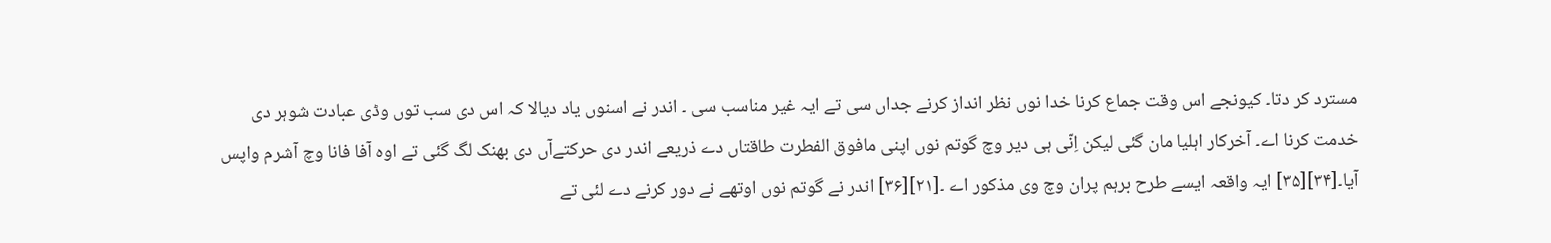مسترد کر دتا۔ کیونجے اس وقت جماع کرنا خدا نوں نظر انداز کرنے جداں سی تے ایہ غیر مناسب سی ۔ اندر نے اسنوں یاد دیالا کہ اس دی سب توں وڈی عبادت شوہر دی خدمت کرنا اے۔ آخرکار اہلیا مان گئی لیکن اِنّی ہی دیر وچ گوتم نوں اپنی مافوق الفطرت طاقتاں دے ذریعے اندر دی حرکتےآں دی بھنک لگ گئی تے اوہ آفا فانا وچ آشرم واپس آیا۔[۳۴][۳۵] ایہ واقعہ ايسے طرح برہم پران وچ وی مذکور اے ۔[۲۱][۳۶] اندر نے گوتم نوں اوتھے نے دور کرنے دے لئی تے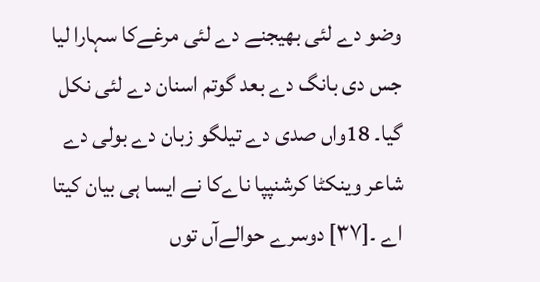وضو دے لئی بھیجنے دے لئی مرغےکا سہارا لیا جس دی بانگ دے بعد گوتم اسنان دے لئی نکل گیا۔ 18واں صدی دے تیلگو زبان دے بولی دے شاعر وینکٹا کرشنپپا ناےکا نے ایسا ہی بیان کیتا اے ۔[۳۷] دوسرے حوالےآں توں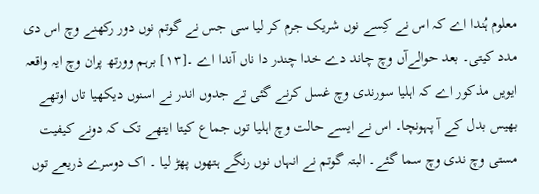معلوم ہُندا اے کہ اس نے کِسے نوں شریک جرم کر ليا سی جس نے گوتم نوں دور رکھنے وچ اس دی مدد کيتی۔ بعد حوالےآں وچ چاند دے خدا چندر دا ناں آندا اے ۔[۱۳] برہم وورتھ پران وچ ایہ واقعہ ایويں مذکور اے کہ اہلیا سورندی وچ غسل کرنے گئی تے جدوں اندر نے اسنوں دیکھیا تاں اوتھے بھیس بدل کے آ پہونچا۔ اس نے ايسے حالت وچ اہلیا توں جماع کیتا ایتھے تک کہ دونے کیفیت مستی وچ ندی وچ سما گئے۔ البتہ گوتم نے انہاں نوں رنگے ہتھوں پھڑ لیا ۔ اک دوسرے ذریعے توں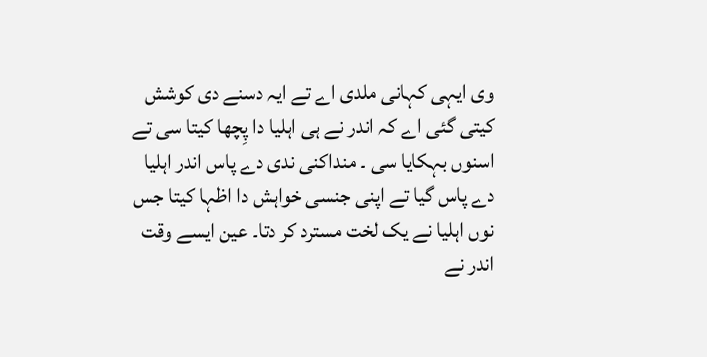وی ایہی کہانی ملدی اے تے ایہ دسنے دی کوشش کيتی گئی اے کہ اندر نے ہی اہلیا دا پِچھا کیتا سی تے اسنوں بہکایا سی ۔ منداکنی ندی دے پاس اندر اہلیا دے پاس گیا تے اپنی جنسی خواہش دا اظہا کیتا جس نوں اہلیا نے یک لخت مسترد کر دتا۔ عین ايسے وقت اندر نے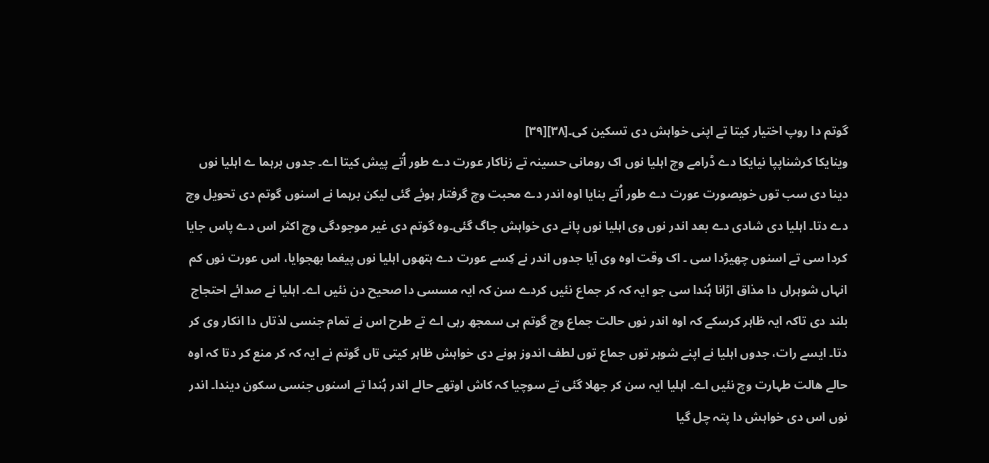گوتم دا روپ اختیار کیتا تے اپنی خواہش دی تسکین کی۔[۳۸][۳۹]
وینایکا کرشناپپا نیایکا دے ڈرامے وچ اہلیا نوں اک رومانی حسینہ تے زناکار عورت دے طور اُتے پیش کیتا اے۔ جدوں برہما ے اہلیا نوں دینا دی سب توں خوبصورت عورت دے طور اُتے بنایا اوہ اندر دے محبت وچ گرفتار ہوئے گئی لیکن برہما نے اسنوں گوتم دی تحویل وچ دے دتا۔ اہلیا دی شادی دے بعد اندر نوں وی اہلیا نوں پانے دی خواہش جاگ گئی۔وہ گوتم دی غیر موجودگی وچ اکثر اس دے پاس جایا کردا سی تے اسنوں چھیڑدا سی ۔ اک وقت اوہ وی آیا جدوں اندر نے کِسے عورت دے ہتھوں اہلیا نوں پیغما بھجوایا، اس عورت نوں کم انہاں شوہراں دا مذاق اڑانا ہُندا سی جو ایہ کہ کر جماع نئيں کردے سن کہ ایہ مسسی دا صحیح دن نئيں اے۔ اہلیا نے صدائے احتجاج بلند دی تاکہ ایہ ظاہر کرسکے کہ اوہ اندر نوں حالت جماع وچ گوتم ہی سمجھ رہی اے تے طرح اس نے تمام جنسی لذتاں دا انکار وی کر دتا۔ ايسے رات، جدوں اہلیا نے اپنے شوہر توں جماع توں لطف اندوز ہونے دی خواہش ظاہر کیتی تاں گوتم نے ایہ کہ کر منع کر دتا کہ اوہ حالے ھالت طہارت وچ نئيں اے۔ اہلیا ایہ سن کر جھلا گئی تے سوچیا کہ کاش اوتھے حالے اندر ہُندا تے اسنوں جنسی سکون دیندا۔ اندر نوں اس دی خواہش دا پتہ چل گیا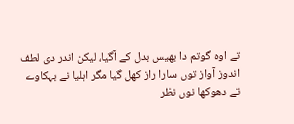تے اوہ گوتم دا بھیس بدل کے آگیا، لیکن اندر دی لطف اندوز آواز توں سارا راز کھل گیا مگر اہلیا نے بہکاوے تے دھوکھا نوں نظر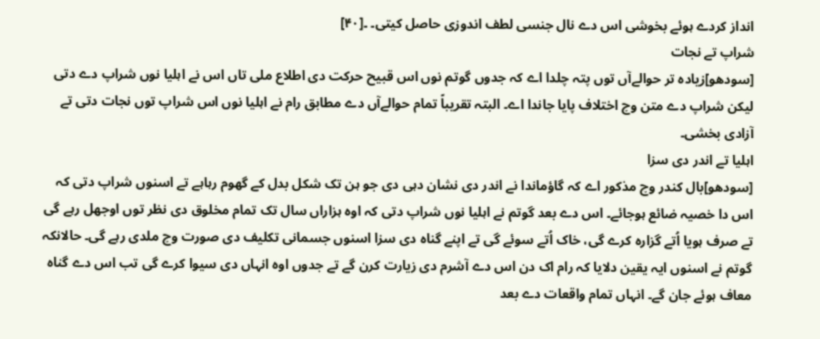انداز کردے ہوئے بخوشی اس دے نال جنسی لطف اندوزی حاصل کيتی۔ ۔[۴۰]
شراپ تے نجات
[سودھو]زیادہ تر حوالےآں توں پتہ چلدا اے کہ جدوں گوتم نوں اس قبیح حرکت دی اطلاع ملی تاں اس نے اہلیا نوں شراپ دے دتی لیکن شراپ دے متن وچ اختلاف پایا جاندا اے۔ البتہ تقریباً تمام حوالےآں دے مطابق رام نے اہلیا نوں اس شراپ توں نجات دتی تے آزادی بخشی۔
اہلیا تے اندر دی سزا
[سودھو]بال کندر وچ مذکور اے کہ گاؤماندا نے اندر دی نشان دہی دی جو ہن تک شکل بدل کے گھوم رہاہے تے اسنوں شراپ دتی کہ اس دا خصیہ ضائع ہوجائے۔ اس دے بعد گوتم نے اہلیا نوں شراپ دتی کہ اوہ ہزاراں سال تک تمام مخلوق دی نظر توں اوجھل رہے گی تے صرف ہويا اُتے گزارہ کرے گی، خاک اُتے سوئے گی تے اپنے گناہ دی سزا اسنوں جسمانی تکلیف دی صورت وچ ملدی رہے گی۔ حالانکہ گوتم نے اسنوں ایہ یقین دلایا کہ رام اک دن اس دے آشرم دی زیارت کرن گے تے جدوں اوہ انہاں دی سیوا کرے گی تب اس دے گناہ معاف ہوئے جان گے۔ انہاں تمام واقعات دے بعد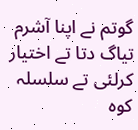گوتم نے اپنا آشرم تیاگ دتا تے اختیار کرلئی تے سلسلہ کوہ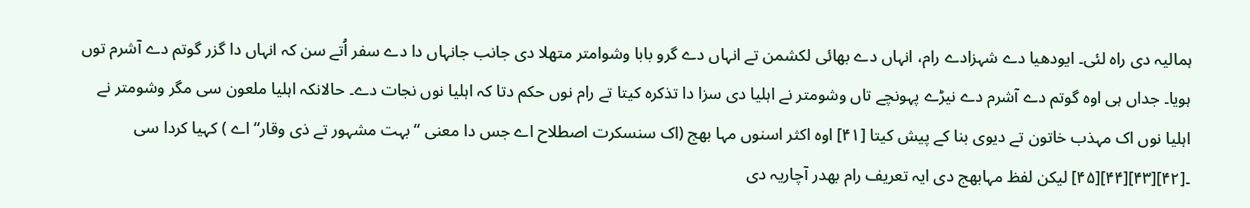ہمالیہ دی راہ لئی۔ ایودھیا دے شہزادے رام، انہاں دے بھائی لکشمن تے انہاں دے گرو بابا وشوامتر متھلا دی جانب جانہاں دا دے سفر اُتے سن کہ انہاں دا گزر گوتم دے آشرم توں ہويا۔ جداں ہی اوہ گوتم دے آشرم دے نیڑے پہونچے تاں وشومتر نے اہلیا دی سزا دا تذکرہ کیتا تے رام نوں حکم دتا کہ اہلیا نوں نجات دے۔ حالانکہ اہلیا ملعون سی مگر وشومتر نے اہلیا نوں اک مہذب خاتون تے دیوی بنا کے پیش کیتا [۴۱] اوہ اکثر اسنوں مہا بھج (اک سنسکرت اصطلاح اے جس دا معنی “بہت مشہور تے ذی وقار“ اے ) کہیا کردا سی ۔[۴۲][۴۳][۴۴][۴۵] لیکن لفظ مہابھج دی ایہ تعریف رام بھدر آچاریہ دی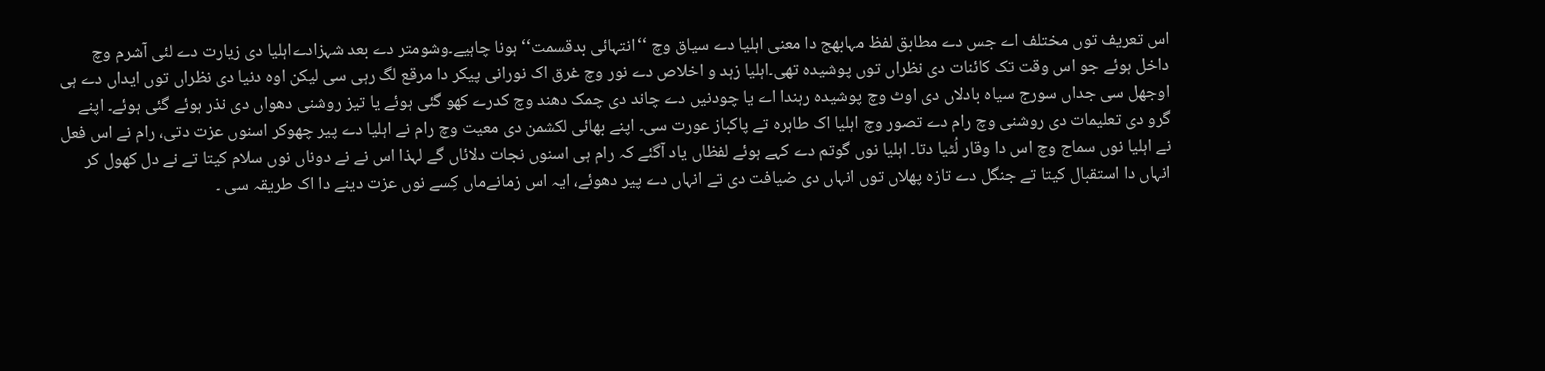اس تعریف توں مختلف اے جس دے مطابق لفظ مہابھج دا معنی اہلیا دے سیاق وچ ‘‘انتہائی بدقسمت‘‘ ہونا چاہیے۔وشومتر دے بعد شہزادےاہلیا دی زیارت دے لئی آشرم وچ داخل ہوئے جو اس وقت تک کائنات دی نظراں توں پوشیدہ تھی۔اہلیا زہد و اخلاص دے نور وچ غرق اک نورانی پیکر دا مرقع لگ رہی سی لیکن اوہ دنیا دی نظراں توں ایداں دے ہی اوجھل سی جداں سورج سیاہ بادلاں دی اوٹ وچ پوشیدہ رہندا اے یا چودنيں دے چاند دی چمک دھند وچ کدرے کھو گئی ہوئے یا تیز روشنی دھواں دی نذر ہوئے گئی ہوئے۔ اپنے گرو دی تعلیمات دی روشنی وچ رام دے تصور وچ اہلیا اک طاہرہ تے پاکباز عورت سی۔ اپنے بھائی لکشمن دی معیت وچ رام نے اہلیا دے پیر چھوکر اسنوں عزت دتی، رام نے اس فعل نے اہلیا نوں سماج وچ اس دا وقار لُٹیا دتا۔ اہلیا نوں گوتم دے کہے ہوئے لفظاں یاد آگئے کہ رام ہی اسنوں نجات دلائاں گے لہذا اس نے نے دوناں نوں سلام کیتا تے نے دل کھول کر انہاں دا استقبال کیتا تے جنگل دے تازہ پھلاں توں انہاں دی ضیافت دی تے انہاں دے پیر دھوئے، ایہ اس زمانےماں کِسے نوں عزت دینے دا اک طریقہ سی ۔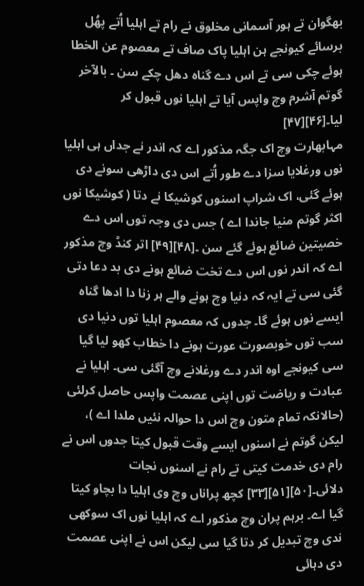بھگوان تے ہور آسمانی مخلوق نے رام تے اہلیا اُتے پھُل برسائے کیونجے ہن اہلیا پاک صاف تے معصوم عن الخطا ہوئے چکی سی تے اس دے گناہ دھل چکے سن ۔ بالآخر گوتم آشرم وچ واپس آیا تے اہلیا نوں قبول کر ليا۔[۴۶][۴۷]
مہابھارت وچ اک جگہ مذکور اے کہ اندر نے جداں ہی اہلیا نوں ورغلایا سزا دے طور اُتے اس دی داڑھی سونے دی ہوئے گئی، اک شراپ اسنوں کوشیکا نے دتا ( کوشیکا نوں اکثر گوتم منیا جاندا اے ) جس دی وجہ توں اس دے خصیتین ضائع ہوئے گئے سن ۔[۴۸][۴۹] اتر کنڈ وچ مذکور اے کہ اندر نوں اس دے تخت ضائع ہونے دی بد دعا دتی گئی سی تے ایہ کہ دنیا وچ ہونے والے ہر زنا دا ادھا گناہ ايسے نوں ہوئے گا۔ جدوں کہ معصوم اہلیا توں دنیا دی سب توں خوبصورت عورت ہونے دا خطاب کھو لیا گیا سی کیونجے اوہ اندر دے ورغلانے وچ آگئی سی۔ اہلیا نے عبادت و ریاضت توں اپنی عصمت واپس حاصل کرلئی (حالانکہ تمام متون وچ اس دا حوالہ نئيں ملدا اے )، لیکن گوتم نے اسنوں ايسے وقت قبول کیتا جدوں اس نے رام دی خدمت کيتی تے رام نے اسنوں نجات دلائی۔[۵۰][۵۱][۳۳] کچھ پراناں وچ وی اہلیا دا بچاو کیتا گیا اے۔ برہم پران وچ مذکور اے کہ اہلیا نوں اک سوکھی ندی وچ تبدیل کر دتا گیا سی لیکن اس نے اپنی عصمت دی دہائی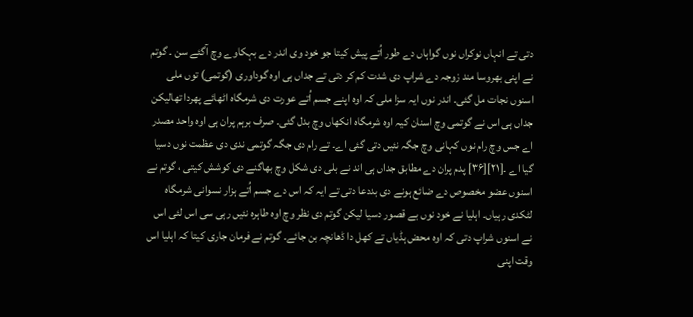دتی تے انہاں نوکراں نوں گواہاں دے طور اُتے پیش کیتا جو خود وی اندر دے بہکاوے وچ آگئے سن ۔ گوتم نے اپنی بھروسا مند زوجہ دے شراپ دی شدت کم کر دتی تے جداں ہی اوہ گوداوری (گوتمی) توں ملی اسنوں نجات مل گئی۔ اندر نوں ایہ سزا ملی کہ اوہ اپنے جسم اُتے عورت دی شرمگاہ اٹھائے پھردا تھالیکن جداں ہی اس نے گوتمی وچ اسنان کیہ اوہ شرمگاہ انکھاں وچ بدل گئی۔ صرف برہم پران ہی اوہ واحد مصدر اے جس وچ رام نوں کہانی وچ جگہ نئيں دتی گئی اے۔ تے رام دی جگہ گوتمی ندی دی عظمت نوں دسیا گیا اے ۔[۲۱][۳۶] پدم پران دے مطابق جداں ہی اند نے بلی دی شکل وچ بھاگنے دی کوشش کيتی ، گوتم نے اسنوں عضو مخصوص دے ضائع ہونے دی بددعا دتی تے ایہ کہ اس دے جسم اُتے ہزار نسوانی شرمگاہ لٹکدی رہیاں۔ اہلیا نے خود نوں بے قصور دسیا لیکن گوتم دی نظر وچ اوہ طاہرہ نئيں رہی سی اس لئی اس نے اسنوں شراپ دتی کہ اوہ محض ہڈیاں تے کھل دا ڈھانچہ بن جائے۔ گوتم نے فرمان جاری کیتا کہ اہلیا اس وقت اپنی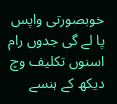خوبصورتی واپس پا لے گی جدوں رام اسنوں تکلیف وچ دیکھ کے ہنسے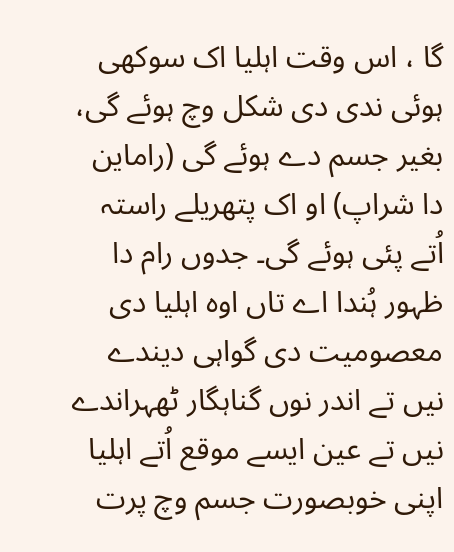گا ، اس وقت اہلیا اک سوکھی ہوئی ندی دی شکل وچ ہوئے گی، بغیر جسم دے ہوئے گی (راماین دا شراپ) او اک پتھریلے راستہ اُتے پئی ہوئے گی۔ جدوں رام دا ظہور ہُندا اے تاں اوہ اہلیا دی معصومیت دی گواہی دیندے نيں تے اندر نوں گناہگار ٹھہراندے نيں تے عین ايسے موقع اُتے اہلیا اپنی خوبصورت جسم وچ پرت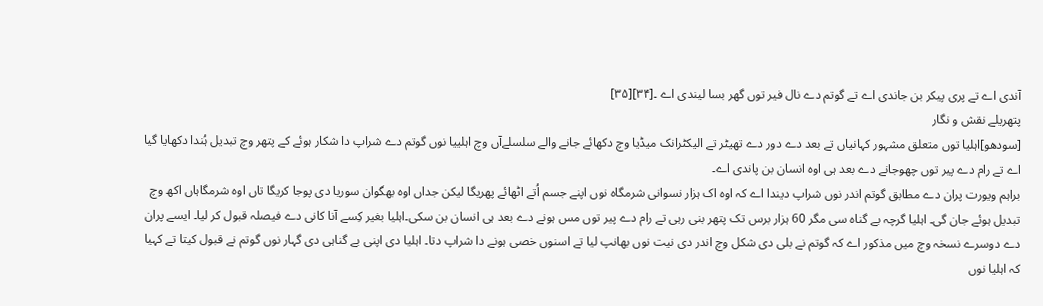آندی اے تے پری پیکر بن جاندی اے تے گوتم دے نال فیر توں گھر بسا لیندی اے ۔[۳۴][۳۵]
پتھریلے نقش و نگار
[سودھو]اہلیا توں متعلق مشہور کہانیاں تے بعد دے دور دے تھیٹر تے الیکٹرانک میڈیا وچ دکھائے جانے والے سلسلےآں وچ اہلییا نوں گوتم دے شراپ دا شکار ہوئے کے پتھر وچ تبدیل ہُندا دکھایا گیا اے تے رام دے پیر توں چھوجانے دے بعد ہی اوہ انسان بن پاندی اے۔
براہم ویورت پران دے مطابق گوتم اندر نوں شراپ دیندا اے کہ اوہ اک ہزار نسوانی شرمگاہ نوں اپنے جسم اُتے اٹھائے پھریگا لیکن جداں اوہ بھگوان سوریا دی پوجا کریگا تاں اوہ شرمگاہاں اکھ وچ تبدیل ہوئے جان گی۔ اہلیا گرچہ بے گناہ سی مگر 60 ہزار برس تک پتھر بنی رہی تے رام دے پیر توں مس ہونے دے بعد ہی انسان بن سکی۔اہلیا بغیر کِسے آنا کانی دے فیصلہ قبول کر ليا۔ ايسے پران دے دوسرے نسخہ وچ ميں مذکور اے کہ گوتم نے بلی دی شکل وچ اندر دی نیت نوں بھانپ لیا تے اسنوں خصی ہونے دا شراپ دتا۔ اہلیا دی اپنی بے گناہی دی گہار نوں گوتم نے قبول کیتا تے کہیا کہ اہلیا نوں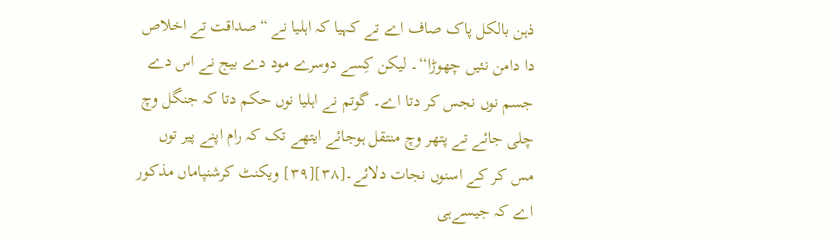ذہن بالکل پاک صاف اے تے کہیا کہ اہلیا نے “صداقت تے اخلاص دا دامن نئيں چھوڑا‘‘۔ لیکن کِسے دوسرے مود دے بیج نے اس دے جسم نوں نجس کر دتا اے۔ گوتم نے اہلیا نوں حکم دتا کہ جنگل وچ چلی جائے تے پتھر وچ منتقل ہوجائے ایتھے تک کہ رام اپنے پیر توں مس کر کے اسنوں نجات دلائے۔[۳۸][۳۹] ویکنٹ کرشنپاماں مذکور اے کہ جیسےہی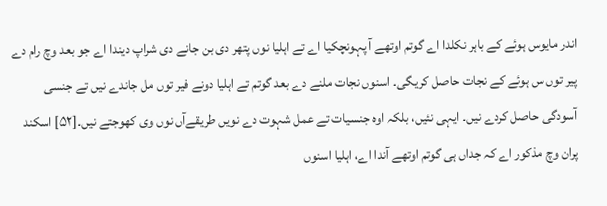اندر مایوس ہوئے کے باہر نکلدا اے گوتم اوتھے آ پہونچکيا اے تے اہلیا نوں پتھر دی بن جانے دی شراپ دیندا اے جو بعد وچ رام دے پیر توں س ہوئے کے نجات حاصل کریگی۔ اسنوں نجات ملنے دے بعد گوتم تے اہلیا دونے فیر توں مل جاندے نيں تے جنسی آسودگی حاصل کردے نيں۔ ایہی نئيں، بلکہ اوہ جنسیات تے عمل شہوت دے نويں طریقےآں نوں وی کھوجتے نيں۔[۵۲] اسکند پران وچ مذکور اے کہ جداں ہی گوتم اوتھے آندا اے، اہلیا اسنوں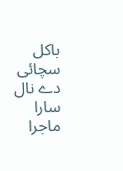باکل سچائی دے نال سارا ماجرا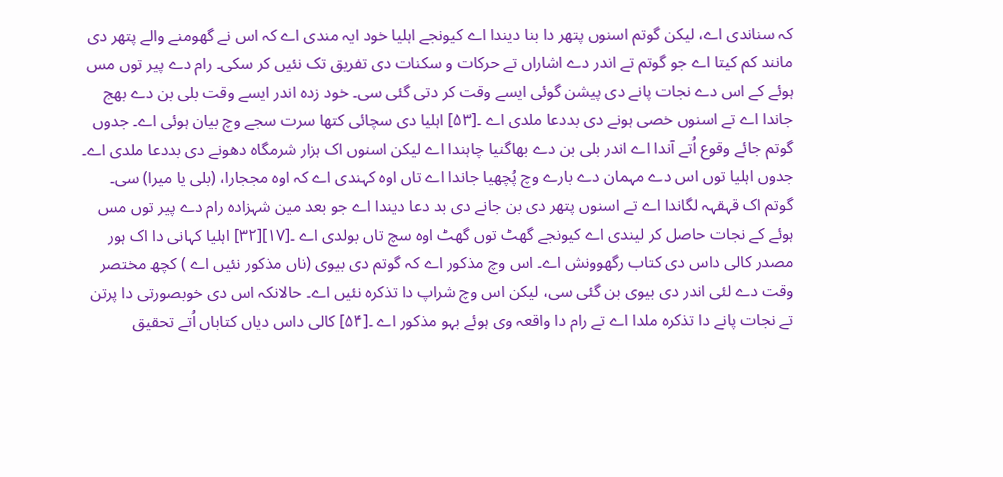کہ سناندی اے، لیکن گوتم اسنوں پتھر دا بنا دیندا اے کیونجے اہلیا خود ایہ مندی اے کہ اس نے گھومنے والے پتھر دی مانند کم کیتا اے جو گوتم تے اندر دے اشاراں تے حرکات و سکنات دی تفریق تک نئيں کر سکی۔ رام دے پیر توں مس ہوئے کے اس دے نجات پانے دی پیشن گوئی ايسے وقت کر دتی گئی سی۔ خود زدہ اندر ايسے وقت بلی بن دے بھج جاندا اے تے اسنوں خصی ہونے دی بددعا ملدی اے ۔[۵۳] اہلیا دی سچائی کتھا سرت سجے وچ بیان ہوئی اے۔ جدوں گوتم جائے وقوع اُتے آندا اے اندر بلی بن دے بھاگنیا چاہندا اے لیکن اسنوں اک ہزار شرمگاہ دھونے دی بددعا ملدی اے۔ جدوں اہلیا توں اس دے مہمان دے بارے وچ پُچھیا جاندا اے تاں اوہ کہندی اے کہ اوہ مججارا، (بلی یا میرا) سی۔ گوتم اک قہقہہ لگاندا اے تے اسنوں پتھر دی بن جانے دی بد دعا دیندا اے جو بعد مین شہزادہ رام دے پیر توں مس ہوئے کے نجات حاصل کر لیندی اے کیونجے گھٹ توں گھٹ اوہ سچ تاں بولدی اے ۔[۱۷][۳۲] اہلیا کہانی دا اک ہور مصدر کالی داس دی کتاب رگھوونش اے۔ اس وچ مذکور اے کہ گوتم دی بیوی (ناں مذکور نئيں اے ) کچھ مختصر وقت دے لئی اندر دی بیوی بن گئی سی، لیکن اس وچ شراپ دا تذکرہ نئيں اے۔ حالانکہ اس دی خوبصورتی دا پرتن تے نجات پانے دا تذکرہ ملدا اے تے رام دا واقعہ وی ہوئے بہو مذکور اے ۔[۵۴] کالی داس دیاں کتاباں اُتے تحقیق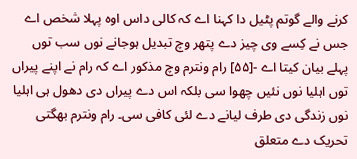کرنے والے گوتم پٹیل دا کہنا اے کہ کالی داس اوہ پہلا شخص اے جس نے کِسے وی چیز دے پتھر وچ تبدیل ہوجانے نوں سب توں پہلے بیان کیتا اے -[۵۵] رام ونترم وچ مذکور اے کہ رام نے اپنے پیراں توں اہلیا نوں نئيں چھوا سی بلکہ اس دے پیراں دی دھول ہی اہلیا نوں زندگی دی طرف لیانے دے لئی کافی سی۔ رام ونترم بھگتی تحریک دے متعلق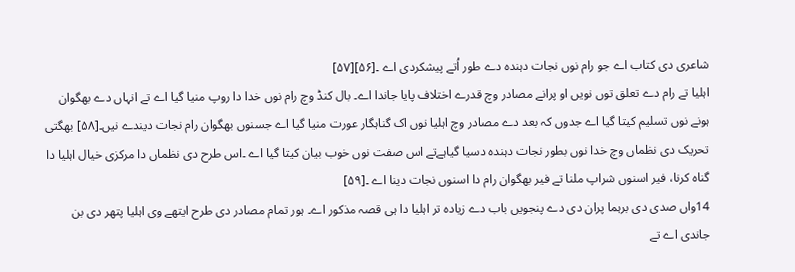شاعری دی کتاب اے جو رام نوں نجات دہندہ دے طور اُتے پیشکردی اے ۔[۵۶][۵۷]
اہلیا تے رام دے تعلق توں نويں او پرانے مصادر وچ قدرے اختلاف پایا جاندا اے۔ بال کنڈ وچ رام نوں خدا دا روپ منیا گیا اے تے انہاں دے بھگوان ہونے نوں تسلیم کیتا گیا اے جدوں کہ بعد دے مصادر وچ اہلیا نوں اک گناہگار عورت منیا گیا اے جسنوں بھگوان رام نجات دیندے نيں۔[۵۸] بھگتی تحریک دی نظماں وچ خدا نوں بطور نجات دہندہ دسیا گیاہےتے اس صفت نوں خوب بیان کیتا گیا اے ۔اس طرح دی نظماں دا مرکزی خیال اہلیا دا گناہ کرنا، فیر اسنوں شراپ ملنا تے فیر بھگوان رام دا اسنوں نجات دینا اے ۔[۵۹]
14واں صدی دی برہما پران دی دے پنجويں باب دے زیادہ تر اہلیا دا ہی قصہ مذکور اے۔ ہور تمام مصادر دی طرح ایتھے وی اہلیا پتھر دی بن جاندی اے تے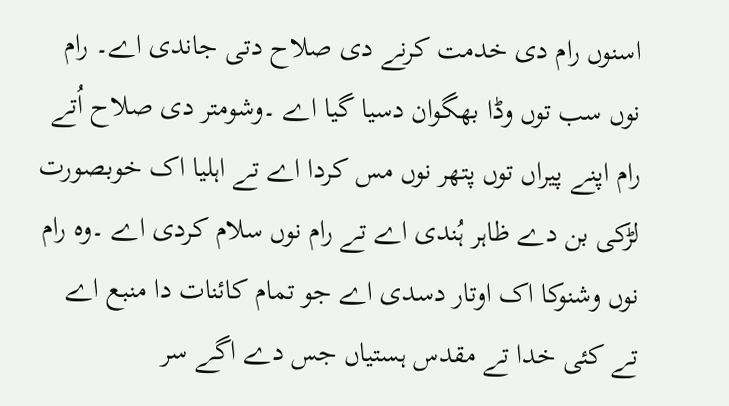اسنوں رام دی خدمت کرنے دی صلاح دتی جاندی اے۔ رام نوں سب توں وڈا بھگوان دسیا گیا اے ۔وشومتر دی صلاح اُتے رام اپنے پیراں توں پتھر نوں مس کردا اے تے اہلیا اک خوبصورت لڑکی بن دے ظاہر ہُندی اے تے رام نوں سلام کردی اے ۔وہ رام نوں وشنوکا اک اوتار دسدی اے جو تمام کائنات دا منبع اے تے کئی خدا تے مقدس ہستیاں جس دے اگے سر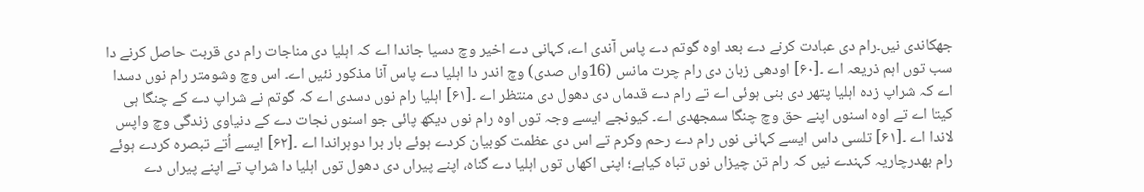جھکاندی نيں۔رام دی عبادت کرنے دے بعد اوہ گوتم دے پاس آندی اے، کہانی دے اخیر وچ دسیا جاندا اے کہ اہلیا دی مناجات رام دی قربت حاصل کرنے دا سب توں اہم ذریعہ اے ۔[۶۰] اودھی زبان دی رام چرت مانس (16واں صدی) وچ اندر دا اہلیا دے پاس آنا مذکور نئيں اے۔ اس وچ وشومتر رام نوں دسدا اے کہ شراپ زدہ اہلیا پتھر دی بنی ہوئی اے تے رام دے قدماں دی دھول دی منتظر اے ۔[۶۱] اہلیا رام نوں دسدی اے کہ گوتم نے شراپ دے کے چنگا ہی کیتا اے تے اوہ اسنوں اپنے حق وچ چنگا سمجھدی اے۔ کیونجے ايسے وجہ توں اوہ رام نوں دیکھ پائی جو اسنوں نجات دے کے دنیاوی زندگی وچ واپس لاندا اے ۔[۶۱] تلسی داس ايسے کہانی نوں رام دے رحم وکرم تے اس دی عظمت کوبیان کردے ہوئے بار برا دوہراندا اے ۔[۶۲] ايسے اُتے تبصرہ کردے ہوئے رام بھدرچاریہ کہندے نيں کہ رام تن چیزاں نوں تباہ کیاہے؛ اپنی اکھاں توں اہلیا دے گناہ، اپنے پیراں دی دھول توں اہلیا دا شراپ تے اپنے پیراں دے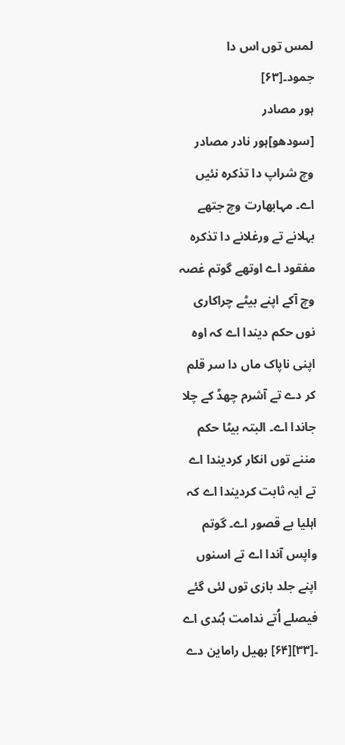لمس توں اس دا جمود۔[۶۳]
ہور مصادر
[سودھو]ہور نادر مصادر وچ شراپ دا تذکرہ نئيں اے۔ مہابھارت وچ جتھے بہلانے تے ورغلانے دا تذکرہ مفقود اے اوتھے گوتم غصہ وچ آکے اپنے بیٹے چراکاری نوں حکم دیندا اے کہ اوہ اپنی ناپاک ماں دا سر قلم کر دے تے آشرم چھڈ کے چلا جاندا اے۔ البتہ بیٹا حکم مننے توں انکار کردیندا اے تے ایہ ثابت کردیندا اے کہ اہلیا بے قصور اے۔ گوتم واپس آندا اے تے اسنوں اپنے جلد بازی توں لئی گئے فیصلے اُتے ندامت ہُندی اے ۔[۳۳][۶۴] بھیل راماین دے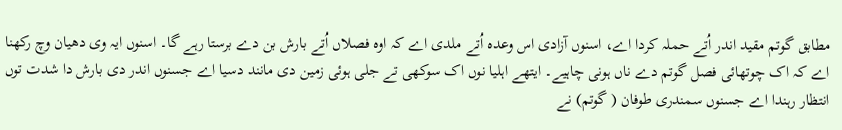مطابق گوتم مقید اندر اُتے حملہ کردا اے، اسنوں آزادی اس وعدہ اُتے ملدی اے کہ اوہ فصلاں اُتے بارش بن دے برستا رہے گا۔ اسنوں ایہ وی دھیان وچ رکھنا اے کہ اک چوتھائی فصل گوتم دے ناں ہونی چاہیے۔ ایتھے اہلیا نوں اک سوکھی تے جلی ہوئی زمین دی مانند دسیا اے جسنوں اندر دی بارش دا شدت توں انتظار رہندا اے جسنوں سمندری طوفان ( گوتم) نے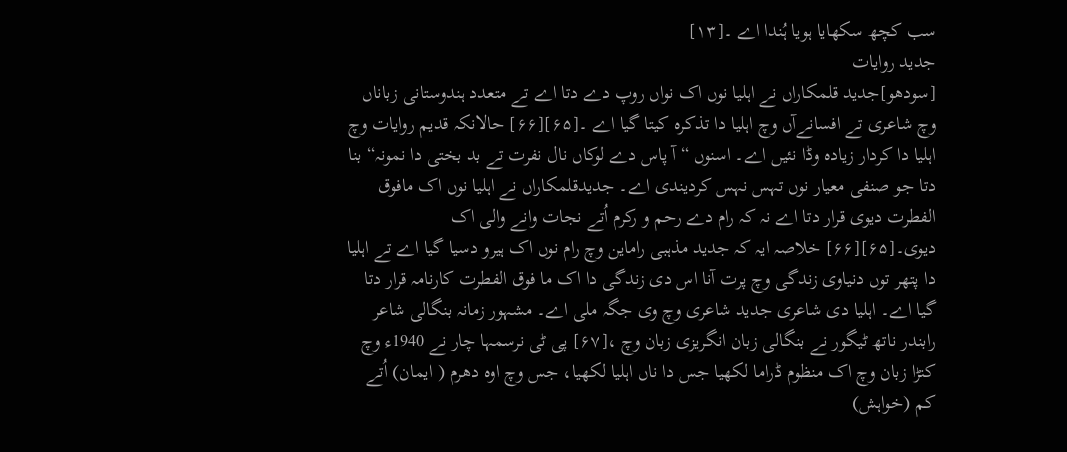سب کچھ سکھایا ہويا ہُندا اے ۔[۱۳]
جدید روایات
[سودھو]جدید قلمکاراں نے اہلیا نوں اک نواں روپ دے دتا اے تے متعدد ہندوستانی زباناں وچ شاعری تے افسانےآں وچ اہلیا دا تذکرہ کیتا گیا اے ۔[۶۵][۶۶] حالانکہ قدیم روایات وچ اہلیا دا کردار زیادہ وڈا نئيں اے۔ اسنوں “آ پاس دے لوکاں نال نفرت تے بد بختی دا نمونہ“ بنا دتا جو صنفی معیار نوں تہس نہس کردیندی اے۔ جدیدقلمکاراں نے اہلیا نوں اک مافوق الفطرت دیوی قرار دتا اے نہ کہ رام دے رحم و رکرم اُتے نجات وانے والی اک دیوی۔[۶۵][۶۶] خلاصہ ایہ کہ جدید مذہبی راماین وچ رام نوں اک ہیرو دسیا گیا اے تے اہلیا دا پتھر توں دنیاوی زندگی وچ پرت آنا اس دی زندگی دا اک ما فوق الفطرت کارنامہ قرار دتا گیا اے۔ اہلیا دی شاعری جدید شاعری وچ وی جگہ ملی اے۔ مشہور زمانہ بنگالی شاعر رابندر ناتھ ٹیگور نے بنگالی زبان انگریزی زبان وچ ،[۶۷] پی ٹی نرسمہا چار نے 1940ء وچ کنڑا زبان وچ اک منظوم ڈراما لکھیا جس دا ناں اہلیا لکھیا، جس وچ اوہ دھرم ( ایمان) اُتے کم (خواہش)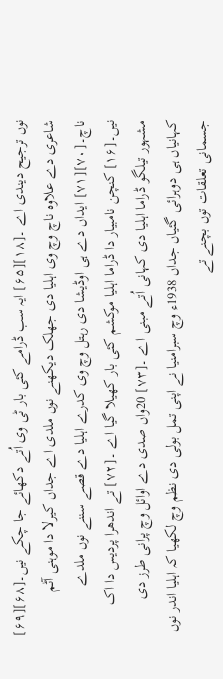نوں ترجیح دیندی اے ۔[۱۸][۶۵] ایہ سب ڈرامے کئی بار ٹی وی اُتے دکھائے جا چکے نيں۔[۶۸][۶۹] شاعری دے علاوہ ناچ وچ وی اہلیا دی جھلک دیکھنے نوں ملدی اے جداں کیرلا دا موہنی آٹم ناچ۔[۷۰][۷۱] ایداں دے ہی اوڈیشا دی رہتل وچ وی کدرے اہلیا دے قصے سننے نوں ملدے نيں۔[۱۶] کنچن نامبیار دا ڈراما اہلیا موکشم کئی بار کھیلا گیا اے ۔[۷۲] تے اندھرا پرديس دا اک مشہور تیلگو ڈراما اہلیا دی کہانی اُتے مبنی اے ۔[۷۳] 20واں صدی دے اوائل وچ پرانی طرز دی کہانیاں ہی دوہرائی گئياں جداں 1938ء وچ سبرامنیا نے اپنی تمل بولی دی نظم وچ لکھیا کہ اہلیا اندر نوں جسمانی تعلقات توں بچنے تے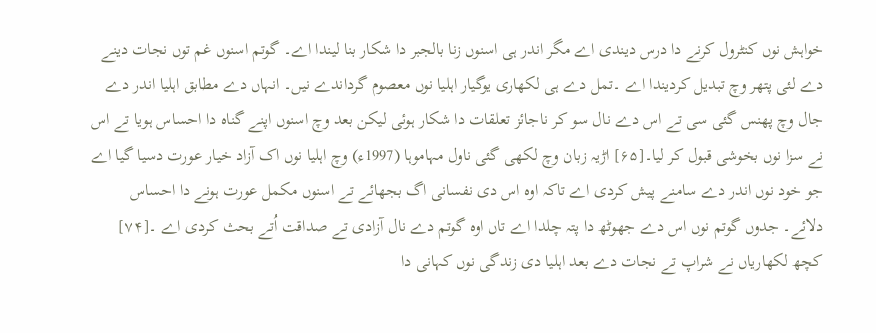خواہش نوں کنٹرول کرنے دا درس دیندی اے مگر اندر ہی اسنوں زنا بالجبر دا شکار بنا لیندا اے۔ گوتم اسنوں غم توں نجات دینے دے لئی پتھر وچ تبدیل کردیندا اے ۔تمل دے ہی لکھاری یوگیار اہلیا نوں معصوم گرداندے نيں۔ انہاں دے مطابق اہلیا اندر دے جال وچ پھنس گئی سی تے اس دے نال سو کر ناجائز تعلقات دا شکار ہوئی لیکن بعد وچ اسنوں اپنے گناہ دا احساس ہويا تے اس نے سزا نوں بخوشی قبول کر ليا۔[۶۵] اڑیہ زبان وچ لکھی گئی ناول مہاموہا (1997ء) وچ اہلیا نوں اک آزاد خیار عورت دسیا گیا اے جو خود نوں اندر دے سامنے پیش کردی اے تاکہ اوہ اس دی نفسانی اگ بجھائے تے اسنوں مکمل عورت ہونے دا احساس دلائے۔ جدوں گوتم نوں اس دے جھوٹھ دا پتہ چلدا اے تاں اوہ گوتم دے نال آزادی تے صداقت اُتے بحث کردی اے ۔[۷۴] کچھ لکھاریاں نے شراپ تے نجات دے بعد اہلیا دی زندگی نوں کہانی دا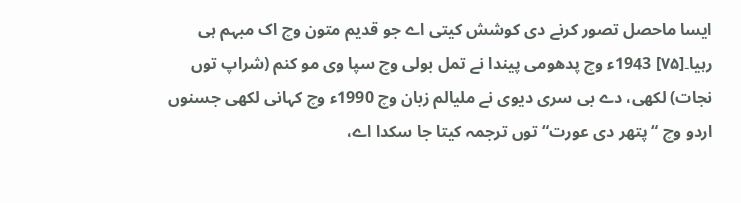ایسا ماحصل تصور کرنے دی کوشش کيتی اے جو قدیم متون وچ اک مبہم ہی رہیا۔[۷۵] 1943ء وچ پدھومی پیندا نے تمل بولی وچ سپا وی مو کنم (شراپ توں نجات) لکھی، دے بی سری دیوی نے ملیالم زبان وچ 1990ء وچ کہانی لکھی جسنوں اردو وچ “پتھر دی عورت“ توں ترجمہ کیتا جا سکدا اے،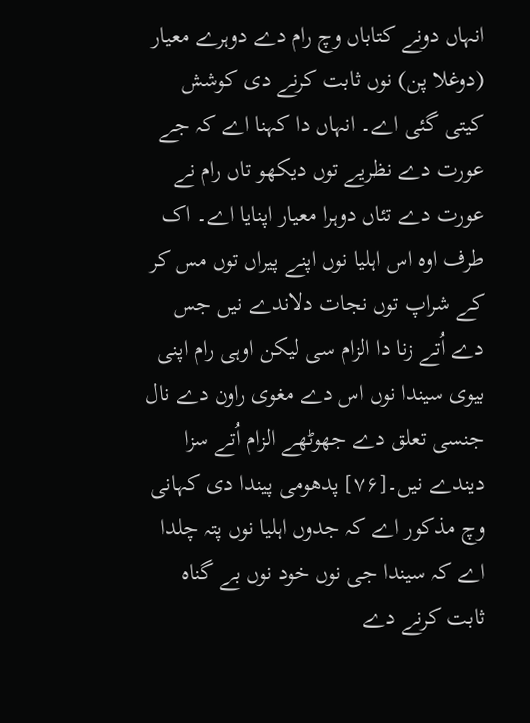انہاں دونے کتاباں وچ رام دے دوہرے معیار (دوغلا پن) نوں ثابت کرنے دی کوشش کيتی گئی اے۔ انہاں دا کہنا اے کہ جے عورت دے نظریے توں دیکھو تاں رام نے عورت دے تئاں دوہرا معیار اپنایا اے۔ اک طرف اوہ اس اہلیا نوں اپنے پیراں توں مس کر کے شراپ توں نجات دلاندے نيں جس دے اُتے زنا دا الزام سی لیکن اوہی رام اپنی بیوی سیندا نوں اس دے مغوی راون دے نال جنسی تعلق دے جھوٹھے الزام اُتے سزا دیندے نيں۔[۷۶] پدھومی پیندا دی کہانی وچ مذکور اے کہ جدوں اہلیا نوں پتہ چلدا اے کہ سیندا جی نوں خود نوں بے گناہ ثابت کرنے دے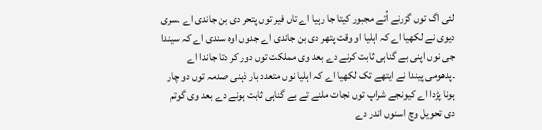لئی اگ توں گزرنے اُتے مجبور کیتا جا رہیا اے تاں فیر توں پتحر دی بن جاندی اے ۔سری دیوی نے لکھیا اے کہ اہلیا او وقت پتھر دی بن جاندی اے جدوں اوہ سندی اے کہ سیندا جی نوں اپنی بے گناہی ثابت کرنے دے بعد وی مملکت توں دور کر دتا جاندا اے ۔پدھومی پیندا نے ایتھے تک لکھیا اے کہ اہلیا نوں متعدد بار ذہنی صدمہ توں دو چار ہونا پڑدا اے کیونجے شراپ توں نجات ملنے تے بے گناہی ثابت ہونے دے بعد وی گوتم دی تحویل وچ اسنوں اندر دے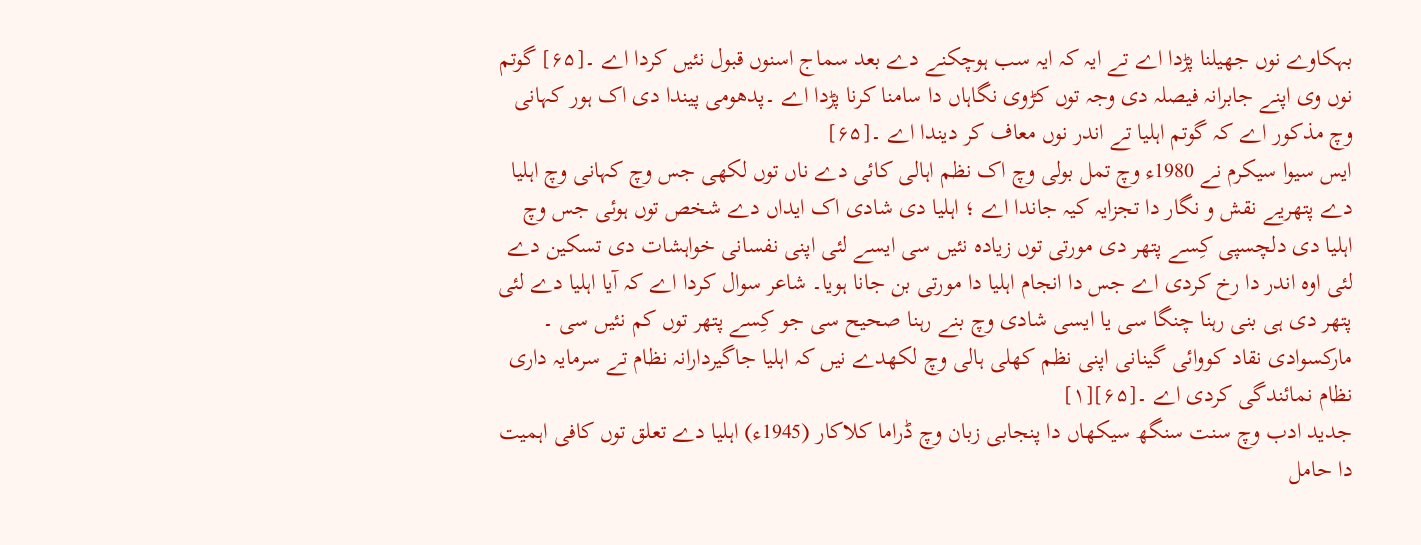بہکاوے نوں جھیلنا پڑدا اے تے ایہ کہ ایہ سب ہوچکنے دے بعد سماج اسنوں قبول نئيں کردا اے ۔[۶۵] گوتم نوں وی اپنے جابرانہ فیصلہ دی وجہ توں کڑوی نگاہاں دا سامنا کرنا پڑدا اے ۔پدھومی پیندا دی اک ہور کہانی وچ مذکور اے کہ گوتم اہلیا تے اندر نوں معاف کر دیندا اے ۔[۶۵]
ایس سیوا سیکرم نے 1980ء وچ تمل بولی وچ اک نظم اہالی کائی دے ناں توں لکھی جس وچ کہانی وچ اہلیا دے پتھریے نقش و نگار دا تجزایہ کیہ جاندا اے ؛ اہلیا دی شادی اک ایداں دے شخص توں ہوئی جس وچ اہلیا دی دلچسپی کِسے پتھر دی مورتی توں زیادہ نئيں سی ايسے لئی اپنی نفسانی خواہشات دی تسکین دے لئی اوہ اندر دا رخ کردی اے جس دا انجام اہلیا دا مورتی بن جانا ہويا۔ شاعر سوال کردا اے کہ آیا اہلیا دے لئی پتھر دی ہی بنی رہنا چنگا سی یا ایسی شادی وچ بنے رہنا صحیح سی جو کِسے پتھر توں کم نئيں سی ۔ مارکسوادی نقاد کووائی گینانی اپنی نظم کھلی ہالی وچ لکھدے نيں کہ اہلیا جاگیردارانہ نظام تے سرمایہ داری نظام نمائندگی کردی اے ۔[۶۵][۱]
جدید ادب وچ سنت سنگھ سیکھاں دا پنجابی زبان وچ ڈراما کلاکار (1945ء) اہلیا دے تعلق توں کافی اہمیت دا حامل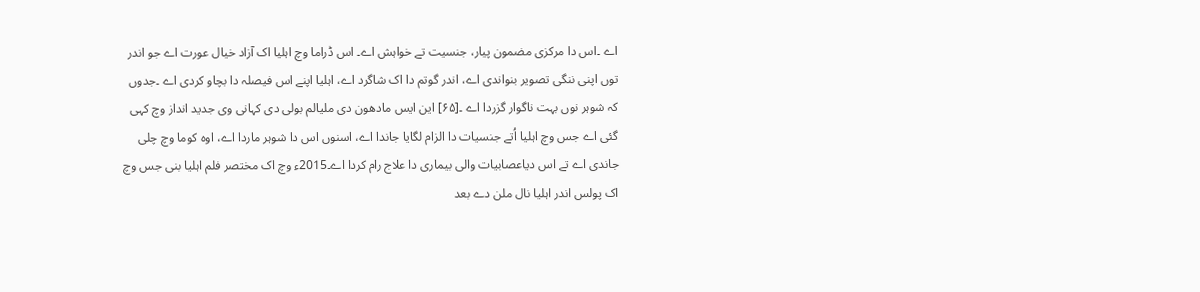اے ۔اس دا مرکزی مضمون پیار، جنسیت تے خواہش اے۔ اس ڈراما وچ اہلیا اک آزاد خیال عورت اے جو اندر توں اپنی ننگی تصویر بنواندی اے، اندر گوتم دا اک شاگرد اے، اہلیا اپنے اس فیصلہ دا بچاو کردی اے ۔جدوں کہ شوہر نوں بہت ناگوار گزردا اے ۔[۶۵] این ایس مادھون دی ملیالم بولی دی کہانی وی جدید انداز وچ کہی گئی اے جس وچ اہلیا اُتے جنسیات دا الزام لگایا جاندا اے، اسنوں اس دا شوہر ماردا اے، اوہ کوما وچ چلی جاندی اے تے اس دیاعصابیات والی بیماری دا علاج رام کردا اے۔2015ء وچ اک مختصر فلم اہلیا بنی جس وچ اک پولس اندر اہلیا نال ملن دے بعد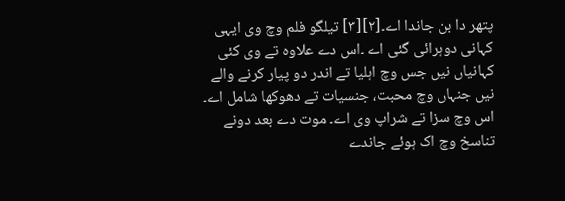پتھر دا بن جاندا اے۔[۲][۳] تیلگو فلم وچ وی ایہی کہانی دوہرائی گئی اے ۔اس دے علاوہ تے وی کئی کہانیاں نيں جس وچ اہلیا تے اندر دو پیار کرنے والے نيں جنہاں وچ محبت، جنسیات تے دھوکھا شامل اے۔ اس وچ سزا تے شراپ وی اے۔ موت دے بعد دونے تناسخ وچ اک ہوئے جاندے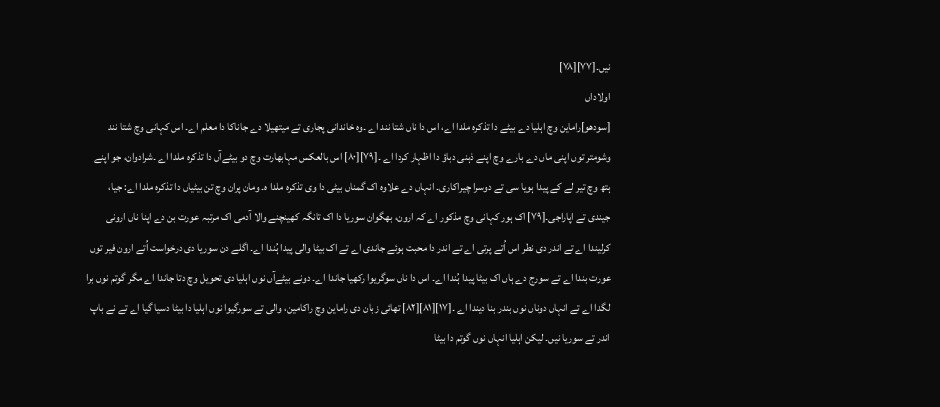نيں۔[۷۷][۷۸]
اولاداں
[سودھو]راماین وچ اہلیا دے بیٹے دا تذکرہ ملدا اے، اس دا ناں شتا نند اے ۔وہ خاندانی پجاری تے میتھیلا دے جاناکا دا معلم اے۔ اس کہانی وچ شتا نند وشومتر توں اپنی ماں دے بارے وچ اپنے ذہنی دباؤ دا اظہار کردا اے ۔[۷۹][۸۰] اس بالعکس مہابھارت وچ دو بیٹےآں دا تذکرہ ملدا اے ۔شرادوان، جو اپنے ہتھ وچ تیر لے کے پیدا ہويا سی تے دوسرا چیراکاری۔ انہاں دے علاوہ اک گمناں بیٹی دا وی تذکرہ ملدا ہ۔ ومان پران وچ تن بیٹیاں دا تذکرہ ملدا اے: جیا، جیندی تے اپاراجی۔[۷۹] اک ہور کہانی وچ مذکور اے کہ ارون، بھگوان سوریا دا اک تانگہ کھینچنے والا آدمی اک مرتبہ عورت بن دے اپنا ناں ارونی کرلیندا اے تے اندر دی نطر اس اُتے پرتی اے تے اندر دا محبت ہوئے جاندی اے تے اک بیٹا والی پیدا ہُندا اے۔ اگلے دن سوریا دی درخواست اُتے ارون فیر توں عورت بندا اے تے سورج دے ہاں اک بیٹا پیدا ہُندا اے۔ اس دا ناں سوگریوا رکھیا جاندا اے۔ دونے بیٹےآں نوں اہلیا دی تحویل وچ دتا جاندا اے مگر گوتم نوں برا لگدا اے تے انہاں دوناں نوں بندر بنا دیندا اے ۔[۱۷][۸۱][۸۲] تھائی زبان دی راماین وچ راکامین، والی تے سورگیوا نوں اہلیا دا بیٹا دسیا گیا اے تے نے باپ اندر تے سوریا نيں۔ لیکن اہلیا انہاں نوں گوتم دا بیٹا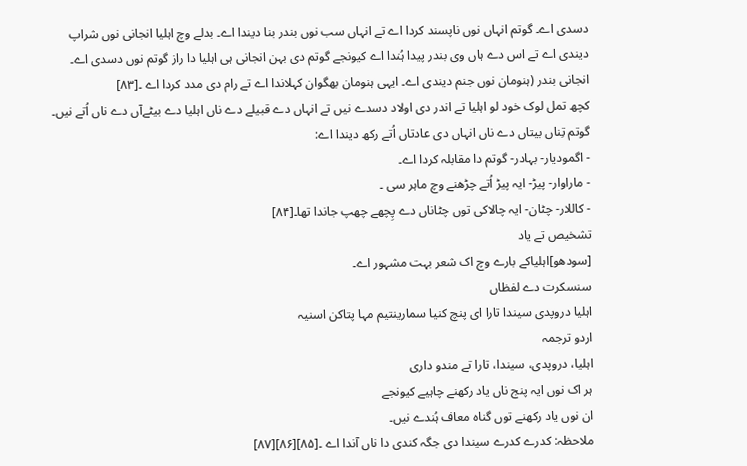دسدی اے۔ گوتم انہاں نوں ناپسند کردا اے تے انہاں سب نوں بندر بنا دیندا اے۔ بدلے وچ اہلیا انجانی نوں شراپ دیندی اے تے اس دے ہاں وی بندر پیدا ہُندا اے کیونجے گوتم دی بہن انجانی ہی اہلیا دا راز گوتم نوں دسدی اے۔ انجانی بندر (ہنومان نوں جنم دیندی اے۔ ایہی ہنومان بھگوان کہلاندا اے تے رام دی مدد کردا اے ۔[۸۳]
کچھ تمل لوک خود لو اہلیا تے اندر دی اولاد دسدے نيں تے انہاں دے قبیلے دے ناں اہلیا دے بیٹےآں دے ناں اُتے نيں۔ گوتم تِناں بیتاں دے ناں انہاں دی عادتاں اُتے رکھ دیندا اے:
- اگمودیار- بہادر- گوتم دا مقابلہ کردا اے۔
- ماراوار- پیڑ- ایہ پیڑ اُتے چڑھنے وچ ماہر سی ۔
- کاللار- چٹان- ایہ چالاکی توں چٹاناں دے پِچھے چھپ جاندا تھا۔[۸۴]
تشخیص تے یاد
[سودھو]اہلیاکے بارے وچ اک شعر بہت مشہور اے۔
سنسکرت دے لفظاں
اہلیا دروپدی سیندا تارا ای پنچ کنیا سمارینتیم مہا پتاکن اسنیہ
اردو ترجمہ
اہلیا، دروپدی، سیندا، تارا تے مندو داری
ہر اک نوں ایہ پنج ناں یاد رکھنے چاہیے کیونجے
ان نوں یاد رکھنے توں گناہ معاف ہُندے نيں۔
ملاحظہ: کدرے کدرے سیندا دی جگہ کندی دا ناں آندا اے ۔[۸۵][۸۶][۸۷]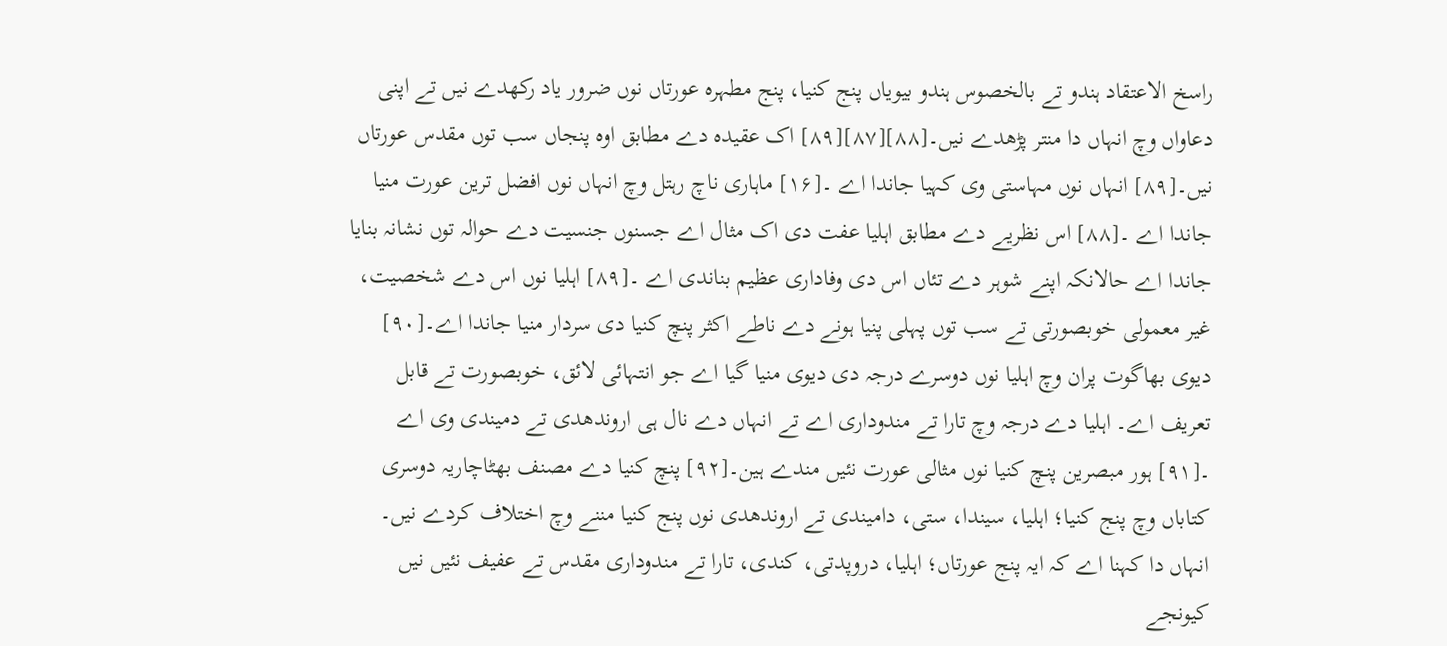راسخ الاعتقاد ہندو تے بالخصوس ہندو بیویاں پنج کنیا، پنج مطہرہ عورتاں نوں ضرور یاد رکھدے نيں تے اپنی دعاواں وچ انہاں دا منتر پڑھدے نيں۔[۸۸][۸۷][۸۹] اک عقیدہ دے مطابق اوہ پنجاں سب توں مقدس عورتاں نيں۔[۸۹] انہاں نوں مہاستی وی کہیا جاندا اے ۔[۱۶] ماہاری ناچ رہتل وچ انہاں نوں افضل ترین عورت منیا جاندا اے ۔[۸۸] اس نظریے دے مطابق اہلیا عفت دی اک مثال اے جسنوں جنسیت دے حوالہ توں نشانہ بنایا جاندا اے حالانکہ اپنے شوہر دے تئاں اس دی وفاداری عظیم بناندی اے ۔[۸۹] اہلیا نوں اس دے شخصیت، غیر معمولی خوبصورتی تے سب توں پہلی پنیا ہونے دے ناطے اکثر پنچ کنیا دی سردار منیا جاندا اے۔[۹۰] دیوی بھاگوت پران وچ اہلیا نوں دوسرے درجہ دی دیوی منیا گیا اے جو انتہائی لائق، خوبصورت تے قابل تعریف اے۔ اہلیا دے درجہ وچ تارا تے مندوداری اے تے انہاں دے نال ہی اروندھدی تے دمیندی وی اے ۔[۹۱] ہور مبصرین پنچ کنیا نوں مثالی عورت نئيں مندے ہین۔[۹۲] پنچ کنیا دے مصنف بھٹاچاریہ دوسری کتاباں وچ پنج کنیا؛ اہلیا، سیندا، ستی، دامیندی تے اروندھدی نوں پنج کنیا مننے وچ اختلاف کردے نيں۔ انہاں دا کہنا اے کہ ایہ پنج عورتاں؛ اہلیا، دروپدتی، کندی، تارا تے مندوداری مقدس تے عفیف نئيں نيں کیونجے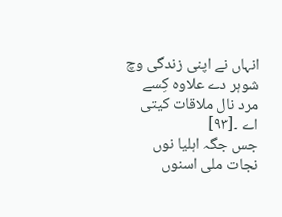انہاں نے اپنی زندگی وچ شوہر دے علاوہ کِسے مرد نال ملاقات کيتی اے ۔[۹۳]
جس جگہ اہلیا نوں نجات ملی اسنوں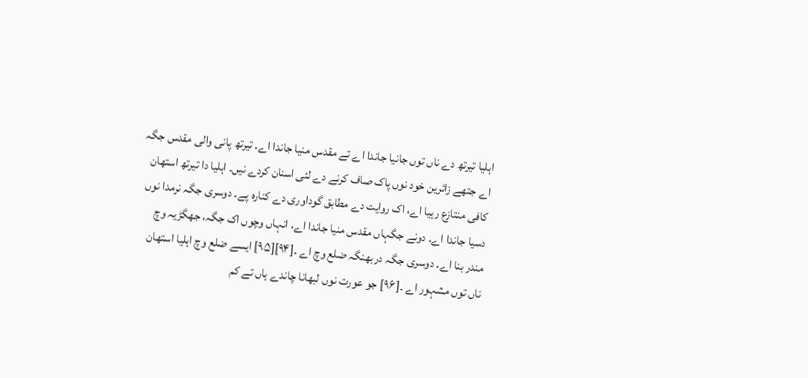اہلیا تیرتھ دے ناں توں جانیا جاندا اے تے مقدس منیا جاندا اے۔ تیرتھ پانی والی مقدس جگہ اے جتھے زائرین خود نوں پاک صاف کرنے دے لئی اسنان کردے نيں۔ اہلیا دا تیرتھ استھان کافی منتازع رہیا اے، اک روایت دے مطابق گوداوری دے کنارہ پے۔ دوسری جگہ نرمدا نوں دسیا جاندا اے۔ دونے جگہاں مقدس منیا جاندا اے، انہاں وچوں اک جگہ، جھگڑیہ وچ مندر بنا اے۔ دوسری جگہ دربھنگہ ضلع وچ اے ۔[۹۴][۹۵] ايسے ضلع وچ اہلیا استھان ناں توں مشہور اے ۔[۹۶] جو عورت نوں لبھانا چاندے ہاں تے کم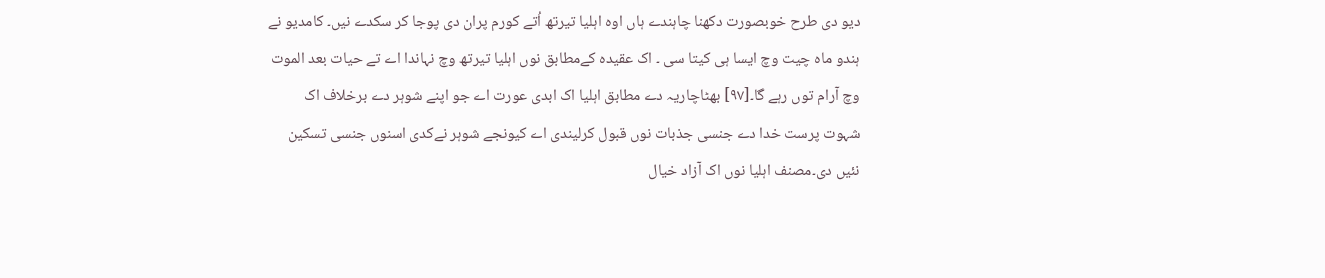دیو دی طرح خوبصورت دکھنا چاہندے ہاں اوہ اہلیا تیرتھ اُتے کورم پران دی پوجا کر سکدے نيں۔ کامدیو نے ہندو ماہ چیت وچ ایسا ہی کیتا سی ۔ اک عقیدہ کےمطابق نوں اہلیا تیرتھ وچ نہاندا اے تے حیات بعد الموت وچ آرام توں رہے گا۔[۹۷] بھٹاچاریہ دے مطابق اہلیا اک ابدی عورت اے جو اپنے شوہر دے برخلاف اک شہوت پرست خدا دے جنسی جذبات نوں قبول کرلیندی اے کیونجے شوہر نےکدی اسنوں جنسی تسکین نئيں دی۔مصنف اہلیا نوں اک آزاد خیال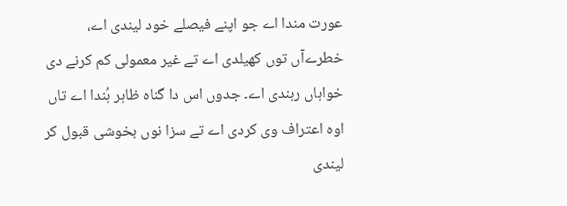عورت مندا اے جو اپنے فیصلے خود لیندی اے، خطرےآں توں کھیلدی اے تے غیر معمولی کم کرنے دی خواہاں رہندی اے۔ جدوں اس دا گناہ ظاہر ہُندا اے تاں اوہ اعتراف وی کردی اے تے سزا نوں بخوشی قبول کر لیندی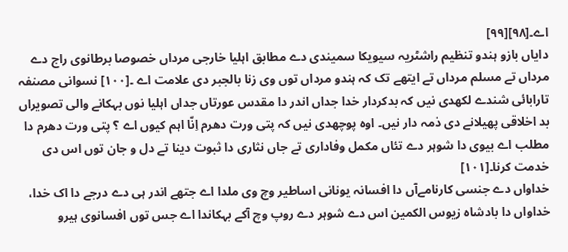اے۔[۹۸][۹۹]
دایاں بازو ہندو تنظیم راشٹریہ سیویکا سمیندی دے مطابق اہلیا خارجی مرداں خصوصا برطانوی راج دے مرداں تے مسلم مرداں تے ایتھے تک کہ ہندو مرداں توں وی زنا بالجبر دی علامت اے ۔[۱۰۰] نسوانی مصنفہ تارابائی شندے لکھدی نيں کہ بدکردار خدا جداں اندر دا مقدس عورتاں جداں اہلیا نوں بہکانے والی تصویراں بد اخلاقی پھیلانے دی ذمہ دار نيں۔ اوہ پوچھدی نيں کہ پتی ورت دھرم اِنّا اہم کیوں اے ؟ پتی ورت دھرم دا مطلب اے بیوی دا شوہر دے تئاں مکمل وفاداری تے جاں نثاری دا ثبوت دینا تے دل و جان توں اس دی خدمت کرنا۔[۱۰۱]
خداواں دے جنسی کارنامےآں دا افسانہ یونانی اساطیر وچ وی ملدا اے جتھے اندر ہی دے درجے دا اک خدا، خداواں دا بادشاہ زیوس الکمین اس دے شوہر دے روپ وچ آکے بہکاندا اے جس توں افسانوی ہیرو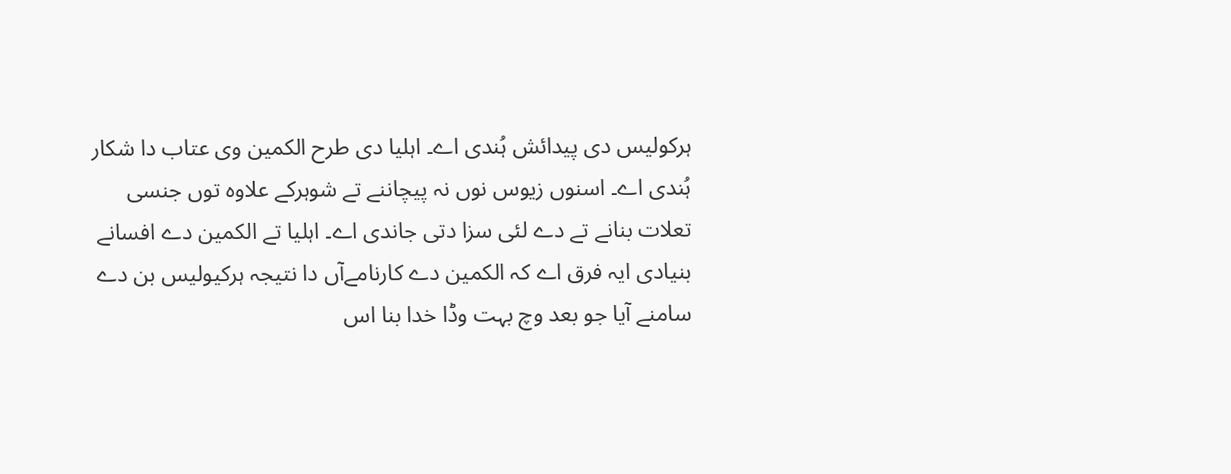ہرکولیس دی پیدائش ہُندی اے۔ اہلیا دی طرح الکمین وی عتاب دا شکار ہُندی اے۔ اسنوں زیوس نوں نہ پیچاننے تے شوہرکے علاوہ توں جنسی تعلات بنانے تے دے لئی سزا دتی جاندی اے۔ اہلیا تے الکمین دے افسانے بنیادی ایہ فرق اے کہ الکمین دے کارنامےآں دا نتیجہ ہرکیولیس بن دے سامنے آیا جو بعد وچ بہت وڈا خدا بنا اس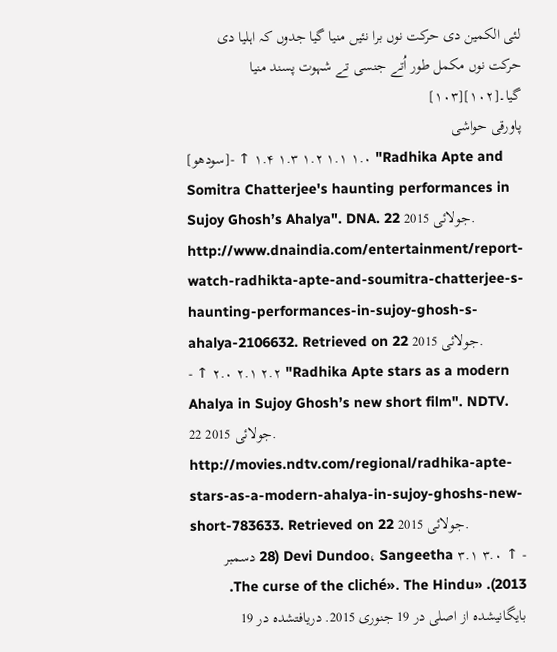لئی الکمین دی حرکت نوں برا نئيں منیا گیا جدوں کہ اہلیا دی حرکت نوں مکمل طور اُتے جنسی تے شہوت پسند منیا گیا۔[۱۰۲][۱۰۳]
پاورقی حواشی
[سودھو]- ↑ ۱.۰ ۱.۱ ۱.۲ ۱.۳ ۱.۴ "Radhika Apte and Somitra Chatterjee's haunting performances in Sujoy Ghosh’s Ahalya". DNA. 22 جولائی 2015. http://www.dnaindia.com/entertainment/report-watch-radhikta-apte-and-soumitra-chatterjee-s-haunting-performances-in-sujoy-ghosh-s-ahalya-2106632. Retrieved on 22 جولائی 2015.
- ↑ ۲.۰ ۲.۱ ۲.۲ "Radhika Apte stars as a modern Ahalya in Sujoy Ghosh’s new short film". NDTV. 22 جولائی 2015. http://movies.ndtv.com/regional/radhika-apte-stars-as-a-modern-ahalya-in-sujoy-ghoshs-new-short-783633. Retrieved on 22 جولائی 2015.
- ↑ ۳.۰ ۳.۱ Devi Dundoo، Sangeetha (28 دسمبر 2013). «The curse of the cliché». The Hindu. بایگانیشده از اصلی در 19 جنوری 2015. دریافتشده در 19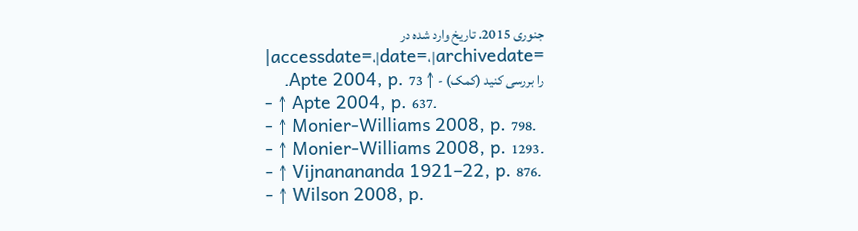جنوری 2015. تاریخ وارد شده در
|accessdate=،|date=،|archivedate=
را بررسی کنید (کمک) - ↑ Apte 2004, p. 73۔
- ↑ Apte 2004, p. 637۔
- ↑ Monier-Williams 2008, p. 798۔
- ↑ Monier-Williams 2008, p. 1293۔
- ↑ Vijnanananda 1921–22, p. 876۔
- ↑ Wilson 2008, p.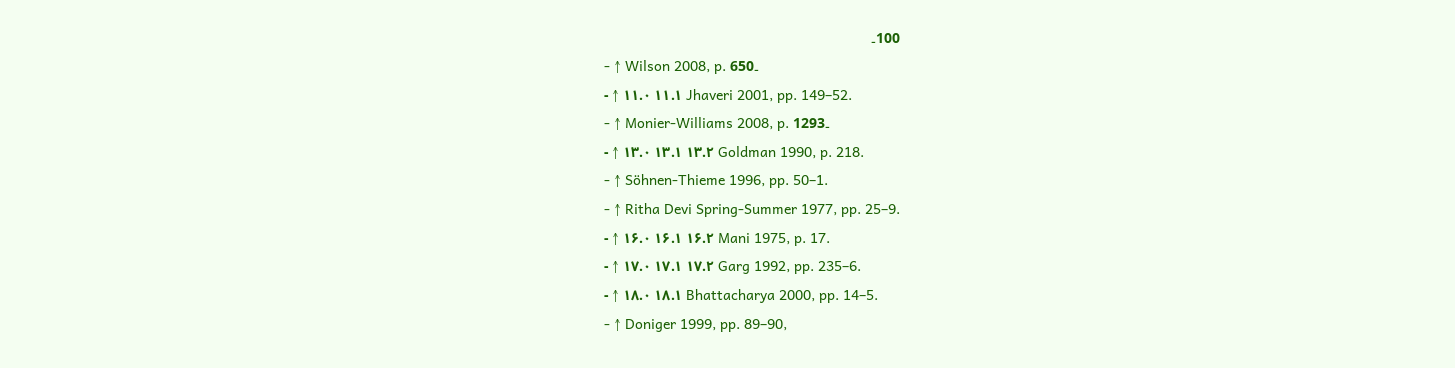100۔
- ↑ Wilson 2008, p. 650۔
- ↑ ۱۱.۰ ۱۱.۱ Jhaveri 2001, pp. 149–52.
- ↑ Monier-Williams 2008, p. 1293۔
- ↑ ۱۳.۰ ۱۳.۱ ۱۳.۲ Goldman 1990, p. 218.
- ↑ Söhnen-Thieme 1996, pp. 50–1.
- ↑ Ritha Devi Spring-Summer 1977, pp. 25–9.
- ↑ ۱۶.۰ ۱۶.۱ ۱۶.۲ Mani 1975, p. 17.
- ↑ ۱۷.۰ ۱۷.۱ ۱۷.۲ Garg 1992, pp. 235–6.
- ↑ ۱۸.۰ ۱۸.۱ Bhattacharya 2000, pp. 14–5.
- ↑ Doniger 1999, pp. 89–90,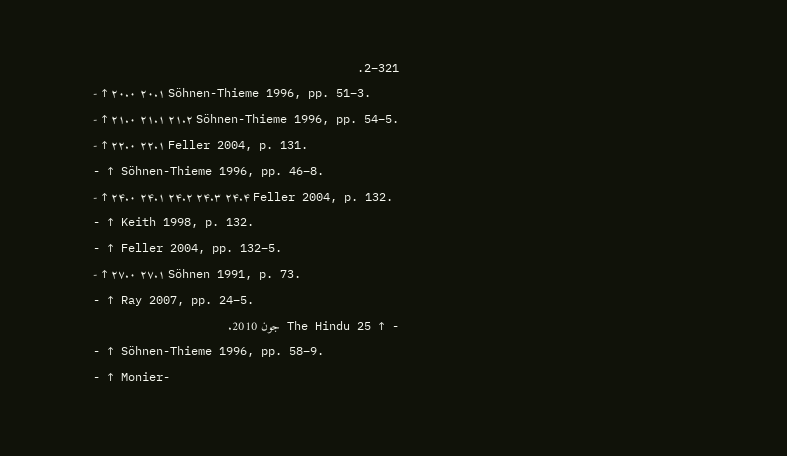321–2.
- ↑ ۲۰.۰ ۲۰.۱ Söhnen-Thieme 1996, pp. 51–3.
- ↑ ۲۱.۰ ۲۱.۱ ۲۱.۲ Söhnen-Thieme 1996, pp. 54–5.
- ↑ ۲۲.۰ ۲۲.۱ Feller 2004, p. 131.
- ↑ Söhnen-Thieme 1996, pp. 46–8.
- ↑ ۲۴.۰ ۲۴.۱ ۲۴.۲ ۲۴.۳ ۲۴.۴ Feller 2004, p. 132.
- ↑ Keith 1998, p. 132.
- ↑ Feller 2004, pp. 132–5.
- ↑ ۲۷.۰ ۲۷.۱ Söhnen 1991, p. 73.
- ↑ Ray 2007, pp. 24–5.
- ↑ The Hindu 25 جون 2010.
- ↑ Söhnen-Thieme 1996, pp. 58–9.
- ↑ Monier-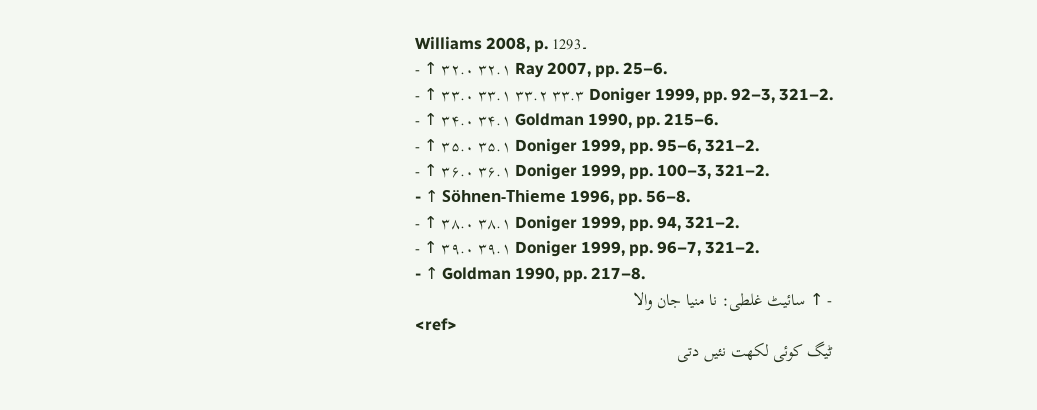Williams 2008, p. 1293۔
- ↑ ۳۲.۰ ۳۲.۱ Ray 2007, pp. 25–6.
- ↑ ۳۳.۰ ۳۳.۱ ۳۳.۲ ۳۳.۳ Doniger 1999, pp. 92–3, 321–2.
- ↑ ۳۴.۰ ۳۴.۱ Goldman 1990, pp. 215–6.
- ↑ ۳۵.۰ ۳۵.۱ Doniger 1999, pp. 95–6, 321–2.
- ↑ ۳۶.۰ ۳۶.۱ Doniger 1999, pp. 100–3, 321–2.
- ↑ Söhnen-Thieme 1996, pp. 56–8.
- ↑ ۳۸.۰ ۳۸.۱ Doniger 1999, pp. 94, 321–2.
- ↑ ۳۹.۰ ۳۹.۱ Doniger 1999, pp. 96–7, 321–2.
- ↑ Goldman 1990, pp. 217–8.
- ↑ سائیٹ غلطی: نا منیا جان والا
<ref>
ٹیگ کوئی لکھت نئیں دتی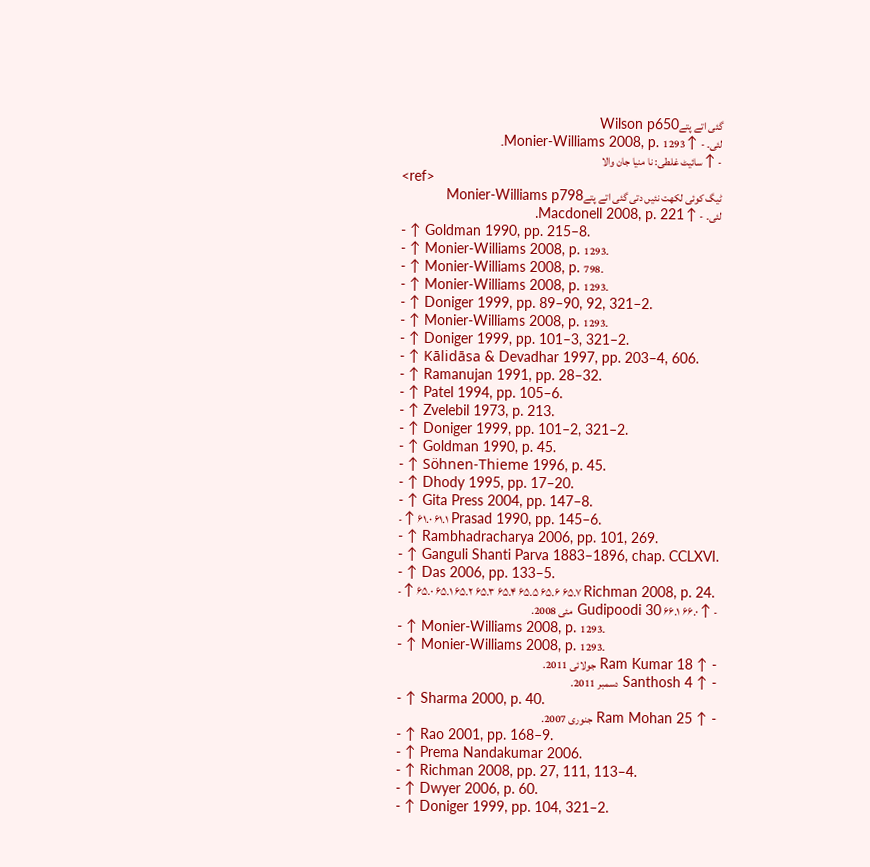گئی اتے پتےWilson p650
لئی۔ - ↑ Monier-Williams 2008, p. 1293۔
- ↑ سائیٹ غلطی: نا منیا جان والا
<ref>
ٹیگ کوئی لکھت نئیں دتی گئی اتے پتےMonier-Williams p798
لئی۔ - ↑ Macdonell 2008, p. 221.
- ↑ Goldman 1990, pp. 215–8.
- ↑ Monier-Williams 2008, p. 1293۔
- ↑ Monier-Williams 2008, p. 798۔
- ↑ Monier-Williams 2008, p. 1293۔
- ↑ Doniger 1999, pp. 89–90, 92, 321–2.
- ↑ Monier-Williams 2008, p. 1293۔
- ↑ Doniger 1999, pp. 101–3, 321–2.
- ↑ Kālidāsa & Devadhar 1997, pp. 203–4, 606.
- ↑ Ramanujan 1991, pp. 28–32.
- ↑ Patel 1994, pp. 105–6.
- ↑ Zvelebil 1973, p. 213.
- ↑ Doniger 1999, pp. 101–2, 321–2.
- ↑ Goldman 1990, p. 45.
- ↑ Söhnen-Thieme 1996, p. 45.
- ↑ Dhody 1995, pp. 17–20.
- ↑ Gita Press 2004, pp. 147–8.
- ↑ ۶۱.۰ ۶۱.۱ Prasad 1990, pp. 145–6.
- ↑ Rambhadracharya 2006, pp. 101, 269.
- ↑ Ganguli Shanti Parva 1883–1896, chap. CCLXVI.
- ↑ Das 2006, pp. 133–5.
- ↑ ۶۵.۰ ۶۵.۱ ۶۵.۲ ۶۵.۳ ۶۵.۴ ۶۵.۵ ۶۵.۶ ۶۵.۷ Richman 2008, p. 24.
- ↑ ۶۶.۰ ۶۶.۱ Gudipoodi 30 مئی 2008.
- ↑ Monier-Williams 2008, p. 1293۔
- ↑ Monier-Williams 2008, p. 1293۔
- ↑ Ram Kumar 18 جولائی 2011.
- ↑ Santhosh 4 دسمبر 2011.
- ↑ Sharma 2000, p. 40.
- ↑ Ram Mohan 25 جنوری 2007.
- ↑ Rao 2001, pp. 168–9.
- ↑ Prema Nandakumar 2006.
- ↑ Richman 2008, pp. 27, 111, 113–4.
- ↑ Dwyer 2006, p. 60.
- ↑ Doniger 1999, pp. 104, 321–2.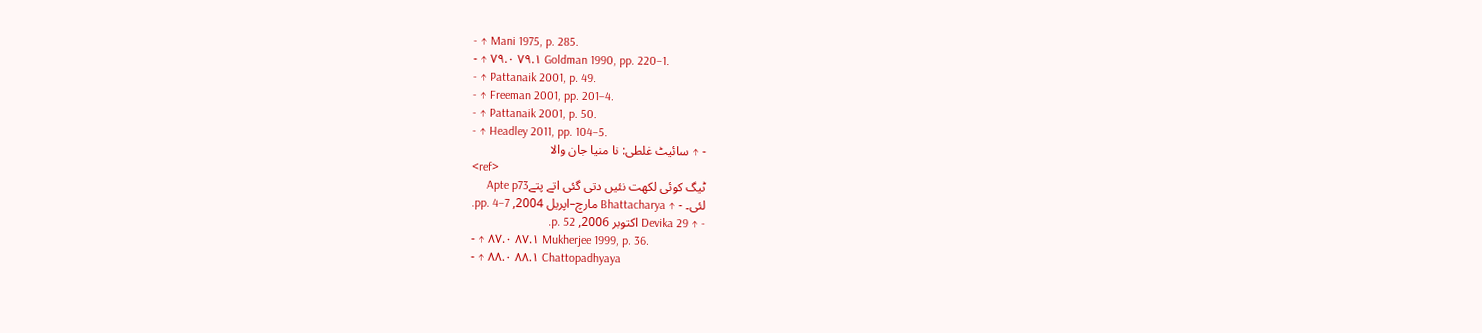- ↑ Mani 1975, p. 285.
- ↑ ۷۹.۰ ۷۹.۱ Goldman 1990, pp. 220–1.
- ↑ Pattanaik 2001, p. 49.
- ↑ Freeman 2001, pp. 201–4.
- ↑ Pattanaik 2001, p. 50.
- ↑ Headley 2011, pp. 104–5.
- ↑ سائیٹ غلطی: نا منیا جان والا
<ref>
ٹیگ کوئی لکھت نئیں دتی گئی اتے پتےApte p73
لئی۔ - ↑ Bhattacharya مارچ–اپریل 2004, pp. 4–7.
- ↑ Devika 29 اکتوبر 2006, p. 52.
- ↑ ۸۷.۰ ۸۷.۱ Mukherjee 1999, p. 36.
- ↑ ۸۸.۰ ۸۸.۱ Chattopadhyaya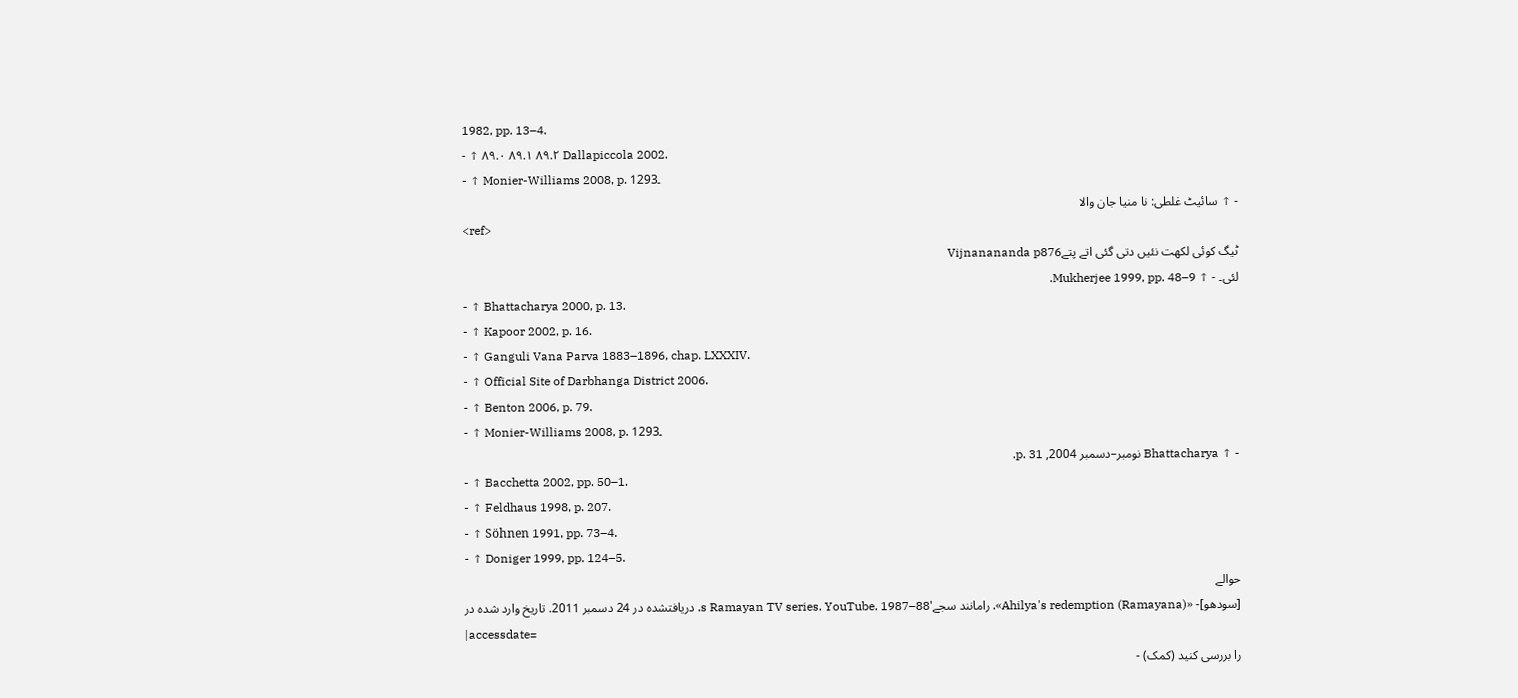1982, pp. 13–4.
- ↑ ۸۹.۰ ۸۹.۱ ۸۹.۲ Dallapiccola 2002.
- ↑ Monier-Williams 2008, p. 1293۔
- ↑ سائیٹ غلطی: نا منیا جان والا
<ref>
ٹیگ کوئی لکھت نئیں دتی گئی اتے پتےVijnanananda p876
لئی۔ - ↑ Mukherjee 1999, pp. 48–9.
- ↑ Bhattacharya 2000, p. 13.
- ↑ Kapoor 2002, p. 16.
- ↑ Ganguli Vana Parva 1883–1896, chap. LXXXIV.
- ↑ Official Site of Darbhanga District 2006.
- ↑ Benton 2006, p. 79.
- ↑ Monier-Williams 2008, p. 1293۔
- ↑ Bhattacharya نومبر–دسمبر 2004, p. 31.
- ↑ Bacchetta 2002, pp. 50–1.
- ↑ Feldhaus 1998, p. 207.
- ↑ Söhnen 1991, pp. 73–4.
- ↑ Doniger 1999, pp. 124–5.
حوالے
[سودھو]- «Ahilya's redemption (Ramayana)». رامانند سجے's Ramayan TV series. YouTube. 1987–88. دریافتشده در 24 دسمبر 2011. تاریخ وارد شده در
|accessdate=
را بررسی کنید (کمک) -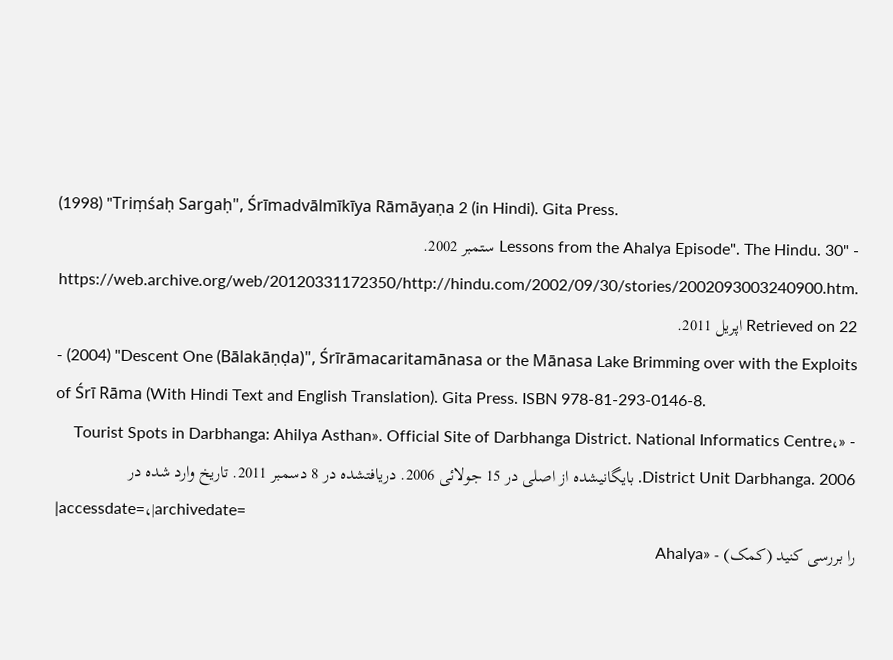(1998) "Triṃśaḥ Sargaḥ", Śrīmadvālmīkīya Rāmāyaṇa 2 (in Hindi). Gita Press.
- "Lessons from the Ahalya Episode". The Hindu. 30 ستمبر 2002. https://web.archive.org/web/20120331172350/http://hindu.com/2002/09/30/stories/2002093003240900.htm. Retrieved on 22 اپریل 2011.
- (2004) "Descent One (Bālakāṇḍa)", Śrīrāmacaritamānasa or the Mānasa Lake Brimming over with the Exploits of Śrī Rāma (With Hindi Text and English Translation). Gita Press. ISBN 978-81-293-0146-8.
- «Tourist Spots in Darbhanga: Ahilya Asthan». Official Site of Darbhanga District. National Informatics Centre، District Unit Darbhanga. 2006. بایگانیشده از اصلی در 15 جولائی 2006. دریافتشده در 8 دسمبر 2011. تاریخ وارد شده در
|accessdate=،|archivedate=
را بررسی کنید (کمک) - «Ahalya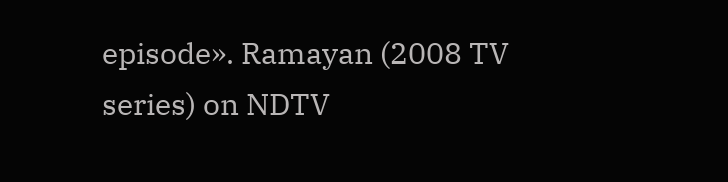episode». Ramayan (2008 TV series) on NDTV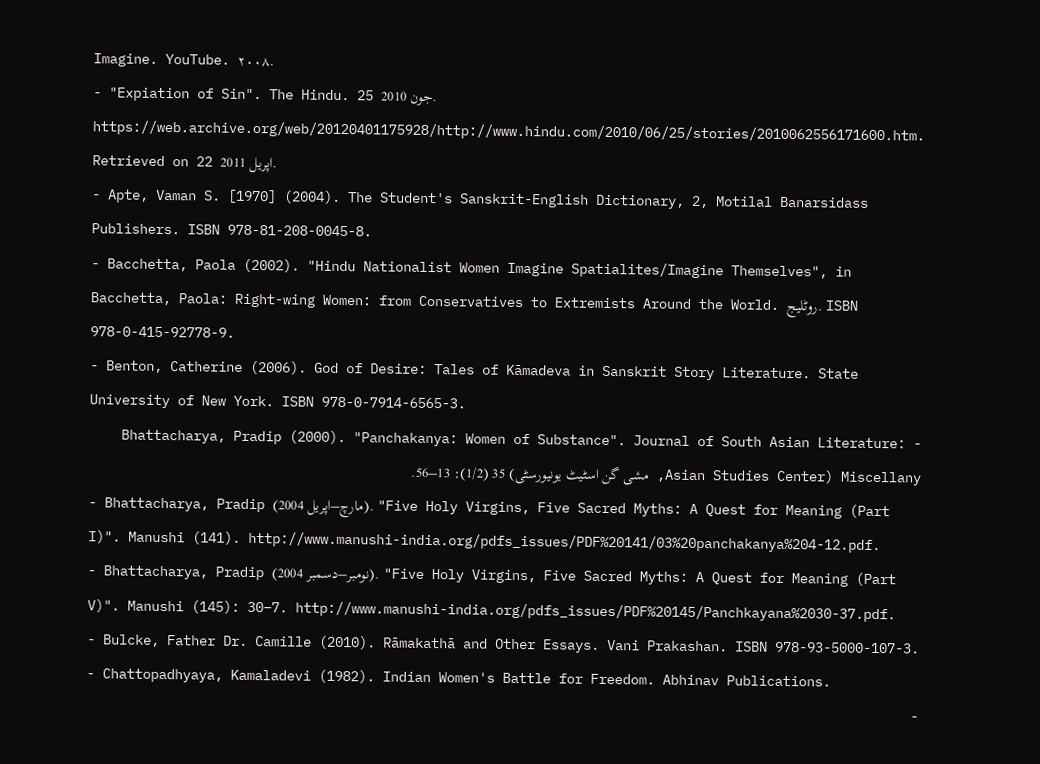Imagine. YouTube. ۲۰۰۸.
- "Expiation of Sin". The Hindu. 25 جون 2010. https://web.archive.org/web/20120401175928/http://www.hindu.com/2010/06/25/stories/2010062556171600.htm. Retrieved on 22 اپریل 2011.
- Apte, Vaman S. [1970] (2004). The Student's Sanskrit-English Dictionary, 2, Motilal Banarsidass Publishers. ISBN 978-81-208-0045-8.
- Bacchetta, Paola (2002). "Hindu Nationalist Women Imagine Spatialites/Imagine Themselves", in Bacchetta, Paola: Right-wing Women: from Conservatives to Extremists Around the World. روٹلیج. ISBN 978-0-415-92778-9.
- Benton, Catherine (2006). God of Desire: Tales of Kāmadeva in Sanskrit Story Literature. State University of New York. ISBN 978-0-7914-6565-3.
- Bhattacharya, Pradip (2000). "Panchakanya: Women of Substance". Journal of South Asian Literature: Miscellany (Asian Studies Center, مشی گن اسٹیٹ یونیورسٹی) 35 (1/2): 13–56.
- Bhattacharya, Pradip (مارچ–اپریل 2004). "Five Holy Virgins, Five Sacred Myths: A Quest for Meaning (Part I)". Manushi (141). http://www.manushi-india.org/pdfs_issues/PDF%20141/03%20panchakanya%204-12.pdf.
- Bhattacharya, Pradip (نومبر–دسمبر 2004). "Five Holy Virgins, Five Sacred Myths: A Quest for Meaning (Part V)". Manushi (145): 30–7. http://www.manushi-india.org/pdfs_issues/PDF%20145/Panchkayana%2030-37.pdf.
- Bulcke, Father Dr. Camille (2010). Rāmakathā and Other Essays. Vani Prakashan. ISBN 978-93-5000-107-3.
- Chattopadhyaya, Kamaladevi (1982). Indian Women's Battle for Freedom. Abhinav Publications.
-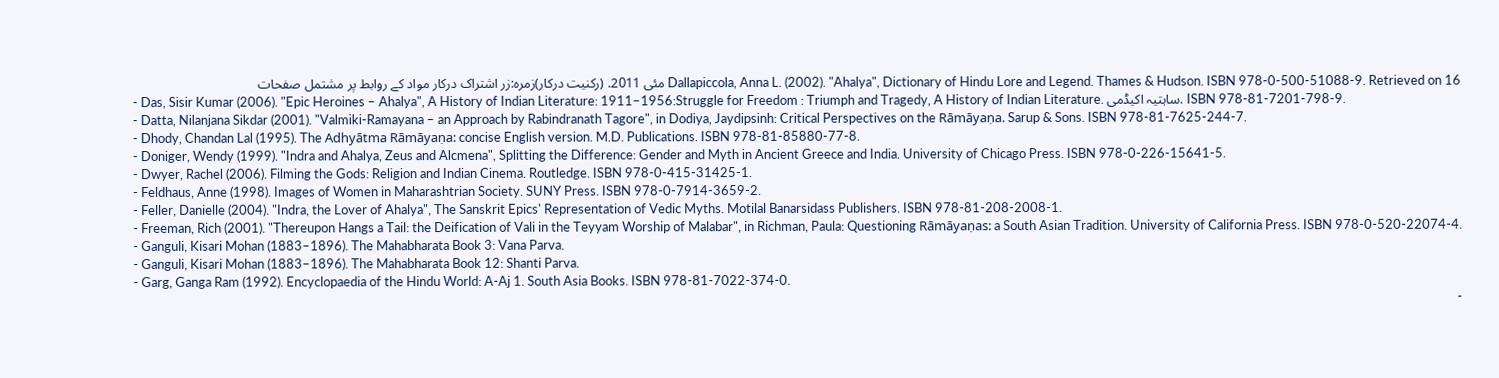Dallapiccola, Anna L. (2002). "Ahalya", Dictionary of Hindu Lore and Legend. Thames & Hudson. ISBN 978-0-500-51088-9. Retrieved on 16 مئی 2011. (رکنیت درکار)زمرہ:زر اشتراک درکار مواد کے روابط پر مشتمل صفحات
- Das, Sisir Kumar (2006). "Epic Heroines – Ahalya", A History of Indian Literature: 1911–1956:Struggle for Freedom : Triumph and Tragedy, A History of Indian Literature. ساہتیہ اکیڈمی. ISBN 978-81-7201-798-9.
- Datta, Nilanjana Sikdar (2001). "Valmiki-Ramayana – an Approach by Rabindranath Tagore", in Dodiya, Jaydipsinh: Critical Perspectives on the Rāmāyaṇa. Sarup & Sons. ISBN 978-81-7625-244-7.
- Dhody, Chandan Lal (1995). The Adhyātma Rāmāyaṇa: concise English version. M.D. Publications. ISBN 978-81-85880-77-8.
- Doniger, Wendy (1999). "Indra and Ahalya, Zeus and Alcmena", Splitting the Difference: Gender and Myth in Ancient Greece and India. University of Chicago Press. ISBN 978-0-226-15641-5.
- Dwyer, Rachel (2006). Filming the Gods: Religion and Indian Cinema. Routledge. ISBN 978-0-415-31425-1.
- Feldhaus, Anne (1998). Images of Women in Maharashtrian Society. SUNY Press. ISBN 978-0-7914-3659-2.
- Feller, Danielle (2004). "Indra, the Lover of Ahalya", The Sanskrit Epics' Representation of Vedic Myths. Motilal Banarsidass Publishers. ISBN 978-81-208-2008-1.
- Freeman, Rich (2001). "Thereupon Hangs a Tail: the Deification of Vali in the Teyyam Worship of Malabar", in Richman, Paula: Questioning Rāmāyaṇas: a South Asian Tradition. University of California Press. ISBN 978-0-520-22074-4.
- Ganguli, Kisari Mohan (1883–1896). The Mahabharata Book 3: Vana Parva.
- Ganguli, Kisari Mohan (1883–1896). The Mahabharata Book 12: Shanti Parva.
- Garg, Ganga Ram (1992). Encyclopaedia of the Hindu World: A-Aj 1. South Asia Books. ISBN 978-81-7022-374-0.
-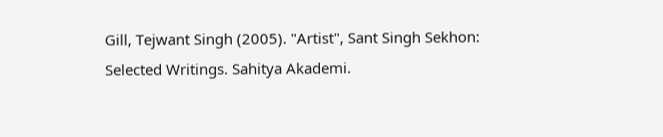Gill, Tejwant Singh (2005). "Artist", Sant Singh Sekhon: Selected Writings. Sahitya Akademi.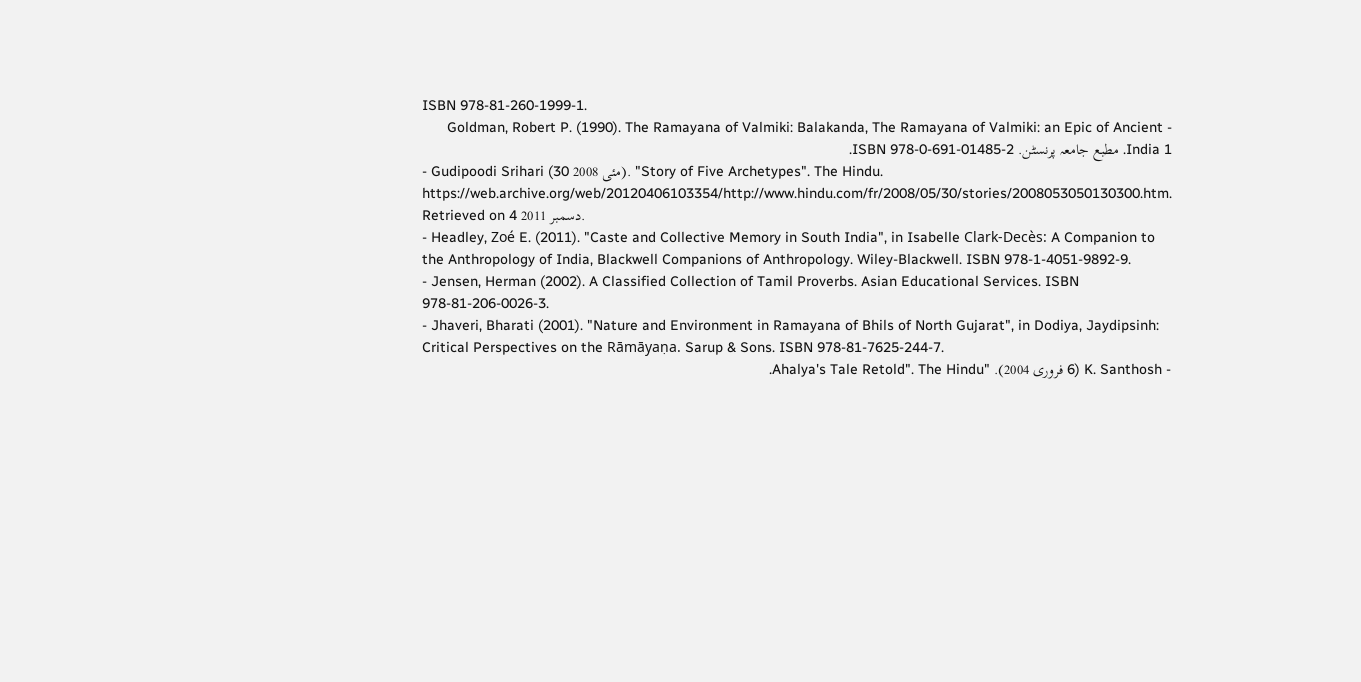ISBN 978-81-260-1999-1.
- Goldman, Robert P. (1990). The Ramayana of Valmiki: Balakanda, The Ramayana of Valmiki: an Epic of Ancient India 1. مطبع جامعہ پرنسٹن. ISBN 978-0-691-01485-2.
- Gudipoodi Srihari (30 مئی 2008). "Story of Five Archetypes". The Hindu. https://web.archive.org/web/20120406103354/http://www.hindu.com/fr/2008/05/30/stories/2008053050130300.htm. Retrieved on 4 دسمبر 2011.
- Headley, Zoé E. (2011). "Caste and Collective Memory in South India", in Isabelle Clark-Decès: A Companion to the Anthropology of India, Blackwell Companions of Anthropology. Wiley-Blackwell. ISBN 978-1-4051-9892-9.
- Jensen, Herman (2002). A Classified Collection of Tamil Proverbs. Asian Educational Services. ISBN 978-81-206-0026-3.
- Jhaveri, Bharati (2001). "Nature and Environment in Ramayana of Bhils of North Gujarat", in Dodiya, Jaydipsinh: Critical Perspectives on the Rāmāyaṇa. Sarup & Sons. ISBN 978-81-7625-244-7.
- K. Santhosh (6 فروری 2004). "Ahalya's Tale Retold". The Hindu.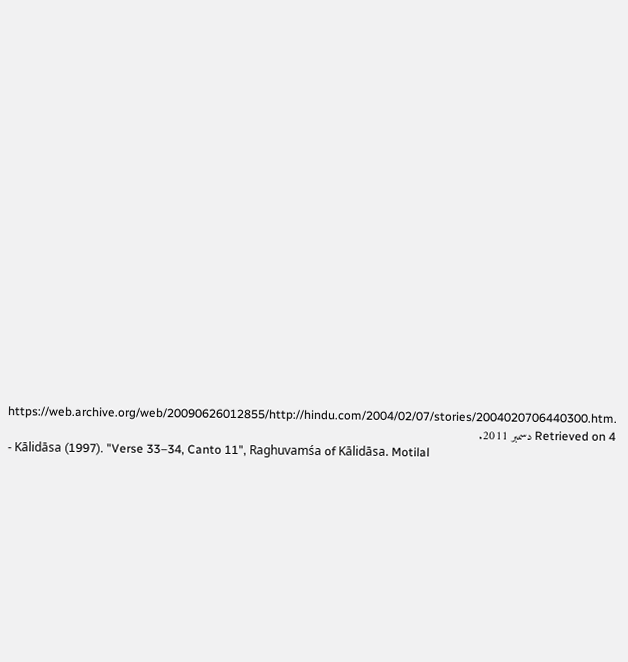https://web.archive.org/web/20090626012855/http://hindu.com/2004/02/07/stories/2004020706440300.htm. Retrieved on 4 دسمبر 2011.
- Kālidāsa (1997). "Verse 33–34, Canto 11", Raghuvamśa of Kālidāsa. Motilal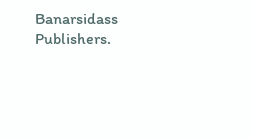Banarsidass Publishers.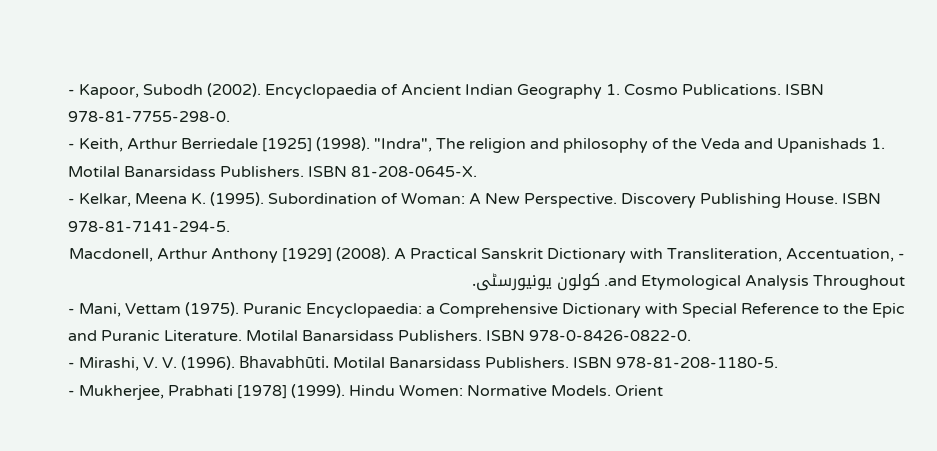- Kapoor, Subodh (2002). Encyclopaedia of Ancient Indian Geography 1. Cosmo Publications. ISBN 978-81-7755-298-0.
- Keith, Arthur Berriedale [1925] (1998). "Indra", The religion and philosophy of the Veda and Upanishads 1. Motilal Banarsidass Publishers. ISBN 81-208-0645-X.
- Kelkar, Meena K. (1995). Subordination of Woman: A New Perspective. Discovery Publishing House. ISBN 978-81-7141-294-5.
- Macdonell, Arthur Anthony [1929] (2008). A Practical Sanskrit Dictionary with Transliteration, Accentuation, and Etymological Analysis Throughout. کولون یونیورسٹی.
- Mani, Vettam (1975). Puranic Encyclopaedia: a Comprehensive Dictionary with Special Reference to the Epic and Puranic Literature. Motilal Banarsidass Publishers. ISBN 978-0-8426-0822-0.
- Mirashi, V. V. (1996). Bhavabhūti. Motilal Banarsidass Publishers. ISBN 978-81-208-1180-5.
- Mukherjee, Prabhati [1978] (1999). Hindu Women: Normative Models. Orient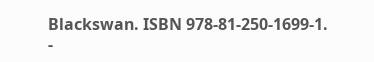Blackswan. ISBN 978-81-250-1699-1.
-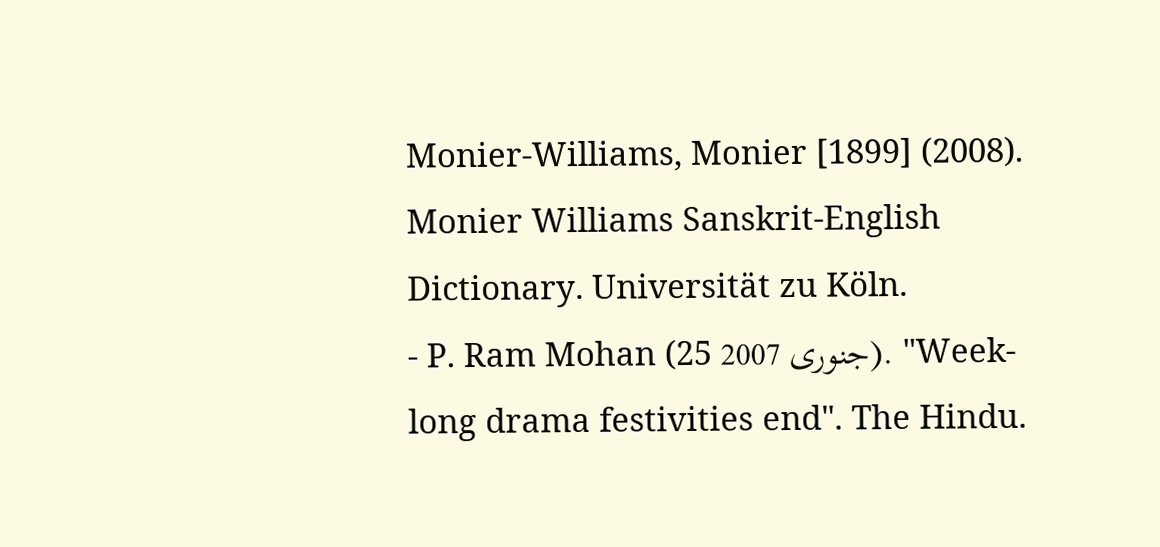Monier-Williams, Monier [1899] (2008). Monier Williams Sanskrit-English Dictionary. Universität zu Köln.
- P. Ram Mohan (25 جنوری 2007). "Week-long drama festivities end". The Hindu.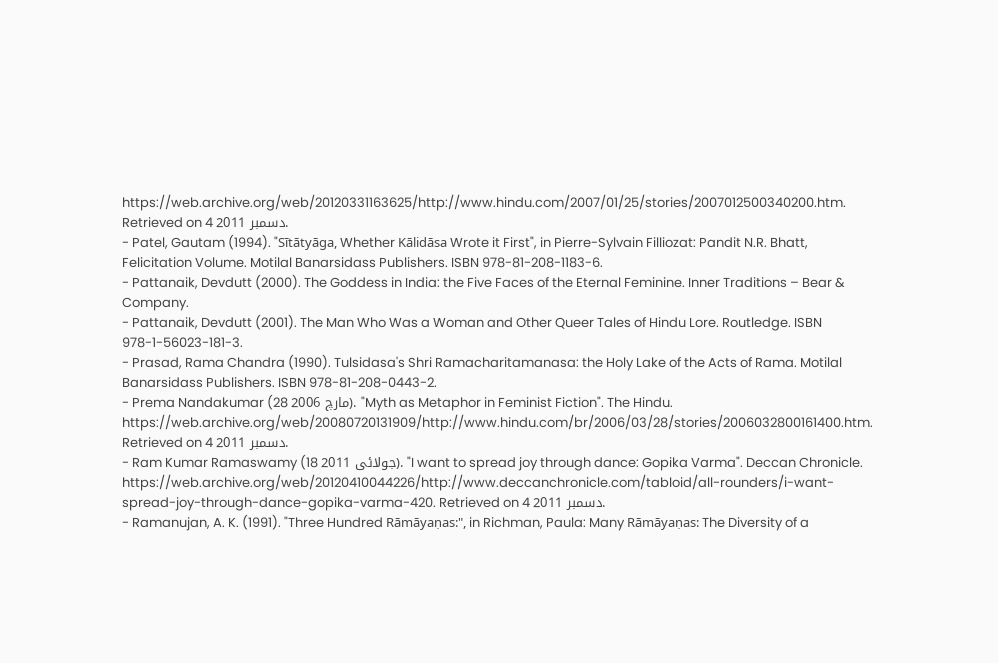https://web.archive.org/web/20120331163625/http://www.hindu.com/2007/01/25/stories/2007012500340200.htm. Retrieved on 4 دسمبر 2011.
- Patel, Gautam (1994). "Sītātyāga, Whether Kālidāsa Wrote it First", in Pierre-Sylvain Filliozat: Pandit N.R. Bhatt, Felicitation Volume. Motilal Banarsidass Publishers. ISBN 978-81-208-1183-6.
- Pattanaik, Devdutt (2000). The Goddess in India: the Five Faces of the Eternal Feminine. Inner Traditions – Bear & Company.
- Pattanaik, Devdutt (2001). The Man Who Was a Woman and Other Queer Tales of Hindu Lore. Routledge. ISBN 978-1-56023-181-3.
- Prasad, Rama Chandra (1990). Tulsidasa's Shri Ramacharitamanasa: the Holy Lake of the Acts of Rama. Motilal Banarsidass Publishers. ISBN 978-81-208-0443-2.
- Prema Nandakumar (28 مارچ 2006). "Myth as Metaphor in Feminist Fiction". The Hindu. https://web.archive.org/web/20080720131909/http://www.hindu.com/br/2006/03/28/stories/2006032800161400.htm. Retrieved on 4 دسمبر 2011.
- Ram Kumar Ramaswamy (18 جولائی 2011). "I want to spread joy through dance: Gopika Varma". Deccan Chronicle. https://web.archive.org/web/20120410044226/http://www.deccanchronicle.com/tabloid/all-rounders/i-want-spread-joy-through-dance-gopika-varma-420. Retrieved on 4 دسمبر 2011.
- Ramanujan, A. K. (1991). "Three Hundred Rāmāyaṇas:", in Richman, Paula: Many Rāmāyaṇas: The Diversity of a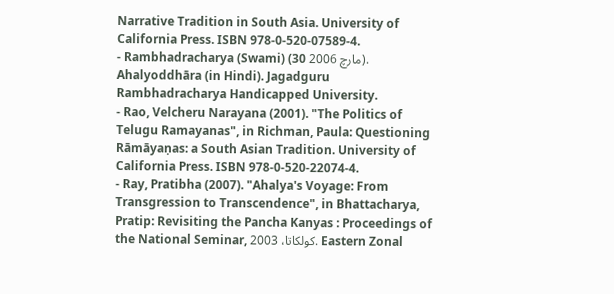Narrative Tradition in South Asia. University of California Press. ISBN 978-0-520-07589-4.
- Rambhadracharya (Swami) (30 مارچ 2006). Ahalyoddhāra (in Hindi). Jagadguru Rambhadracharya Handicapped University.
- Rao, Velcheru Narayana (2001). "The Politics of Telugu Ramayanas", in Richman, Paula: Questioning Rāmāyaṇas: a South Asian Tradition. University of California Press. ISBN 978-0-520-22074-4.
- Ray, Pratibha (2007). "Ahalya's Voyage: From Transgression to Transcendence", in Bhattacharya, Pratip: Revisiting the Pancha Kanyas : Proceedings of the National Seminar, کولکاتا، 2003. Eastern Zonal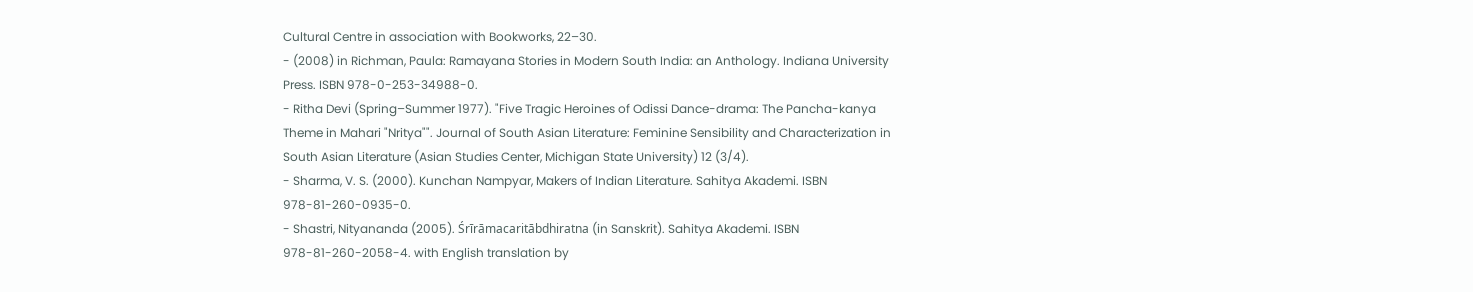Cultural Centre in association with Bookworks, 22–30.
- (2008) in Richman, Paula: Ramayana Stories in Modern South India: an Anthology. Indiana University Press. ISBN 978-0-253-34988-0.
- Ritha Devi (Spring–Summer 1977). "Five Tragic Heroines of Odissi Dance-drama: The Pancha-kanya Theme in Mahari "Nritya"". Journal of South Asian Literature: Feminine Sensibility and Characterization in South Asian Literature (Asian Studies Center, Michigan State University) 12 (3/4).
- Sharma, V. S. (2000). Kunchan Nampyar, Makers of Indian Literature. Sahitya Akademi. ISBN 978-81-260-0935-0.
- Shastri, Nityananda (2005). Śrīrāmacaritābdhiratna (in Sanskrit). Sahitya Akademi. ISBN 978-81-260-2058-4. with English translation by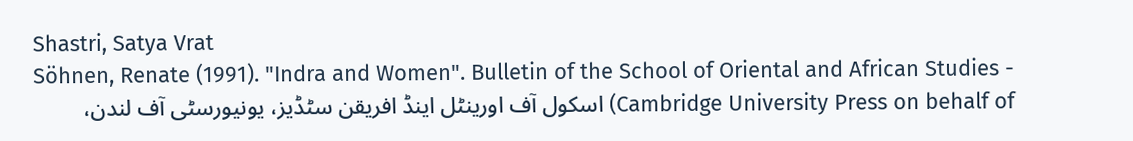Shastri, Satya Vrat
- Söhnen, Renate (1991). "Indra and Women". Bulletin of the School of Oriental and African Studies (Cambridge University Press on behalf of اسکول آف اورینٹل اینڈ افریقن سٹڈیز، یونیورسٹی آف لندن،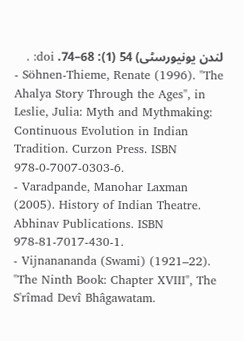لندن یونیورسٹی) 54 (1): 68–74. doi: .
- Söhnen-Thieme, Renate (1996). "The Ahalya Story Through the Ages", in Leslie, Julia: Myth and Mythmaking: Continuous Evolution in Indian Tradition. Curzon Press. ISBN 978-0-7007-0303-6.
- Varadpande, Manohar Laxman (2005). History of Indian Theatre. Abhinav Publications. ISBN 978-81-7017-430-1.
- Vijnanananda (Swami) (1921–22). "The Ninth Book: Chapter XVIII", The S'rîmad Devî Bhâgawatam.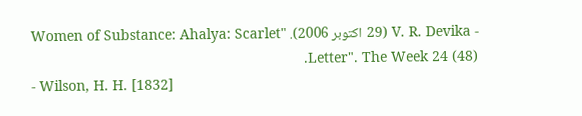- V. R. Devika (29 اکتوبر 2006). "Women of Substance: Ahalya: Scarlet Letter". The Week 24 (48).
- Wilson, H. H. [1832]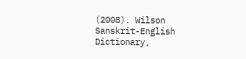(2008). Wilson Sanskrit-English Dictionary,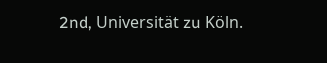2nd, Universität zu Köln.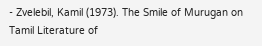- Zvelebil, Kamil (1973). The Smile of Murugan on Tamil Literature of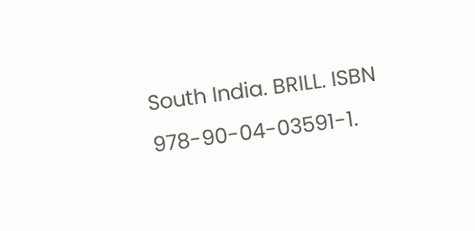South India. BRILL. ISBN 978-90-04-03591-1.